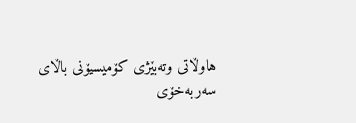هاوڵاتى وته‌بێژى کۆمیسیۆنى باڵاى سه‌ربه‌خۆى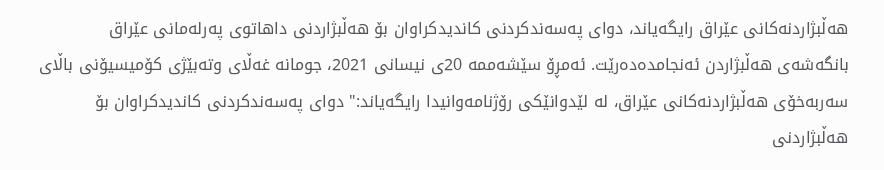ھه‌ڵبژاردنه‌کانى عێراق رایگه‌یاند، دواى په‌سه‌ندکردنى کاندیدکراوان بۆ ھه‌ڵبژاردنى داھاتوى په‌رله‌مانى عێراق بانگه‌شه‌ى ھه‌ڵبژاردن ئه‌نجامده‌ده‌رێت. ئه‌مڕۆ سێشه‌ممه‌ 20ى نیسانى 2021، جومانه‌ غه‌ڵاى وته‌بێژى کۆمیسیۆنى باڵاى سه‌ربه‌خۆى ھه‌ڵبژاردنه‌کانى عێراق، له‌ لێدوانێکى رۆژنامه‌وانیدا رایگه‌یاند:" دواى په‌سه‌ندکردنى کاندیدکراوان بۆ ھه‌ڵبژاردنى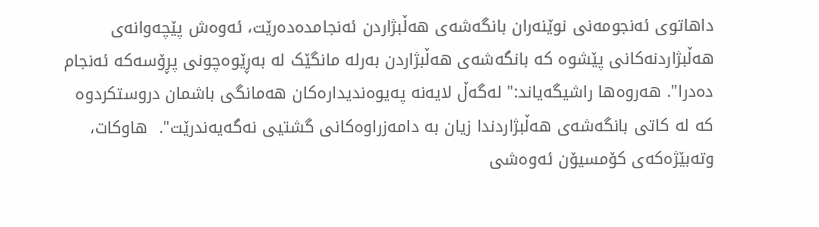داھاتوى ئه‌نجومه‌نى نوێنه‌ران بانگه‌شه‌ى ھه‌ڵبژاردن ئه‌نجامده‌ده‌رێت، ئه‌وه‌ش پێچه‌وانه‌ى ھه‌ڵبژاردنه‌کانى پێشوه‌ که‌ بانگه‌شه‌ى ھه‌ڵبژاردن به‌رله‌ مانگێک له‌ به‌ڕێوه‌چونى پڕۆسه‌که‌ ئه‌نجام ده‌درا". هه‌روه‌ها راشیگه‌یاند:" له‌گه‌ڵ لایه‌نه‌ په‌یوه‌ندیداره‌کان ھه‌مانگى باشمان دروستکردوه‌ که‌ له‌ کاتى بانگه‌شه‌ى ھه‌ڵبژاردندا زیان به‌ دامه‌زراوه‌کانى گشتیى نه‌گه‌یه‌ندرێت".  هاوکات، وته‌بێژه‌که‌ى کۆمسیۆن ئه‌وه‌شى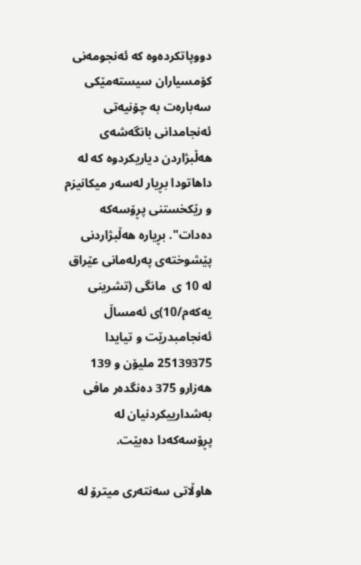دووپاتکرده‌وه‌ که‌ ئه‌نجومه‌نى کۆمسیاران سیسته‌مێکى سه‌باره‌ت به‌ چۆنیه‌تى ئه‌نجامدانى بانگه‌شه‌ى ھه‌ڵبژاردن دیاریکردوه‌ که‌ له‌ داھاتودا بڕیار له‌سه‌ر میکانیزم و رێکخستنى پڕۆسه‌که‌ ده‌دات". بڕیاره‌ ھه‌ڵبژاردنى پێشوخته‌ى په‌رله‌مانى عێراق له‌ 10 ى  مانگى (تشرینى یه‌که‌م/10)ى ئه‌مساڵ ئه‌نجامبدرێت و تیایدا 25139375 ملیۆن و 139 هه‌زارو 375 ده‌نگده‌ر مافى به‌شدارییکردنیان له‌ پڕۆسه‌که‌دا ده‌بێت.

هاوڵاتى ‌سه‌نته‌رى میترۆ له‌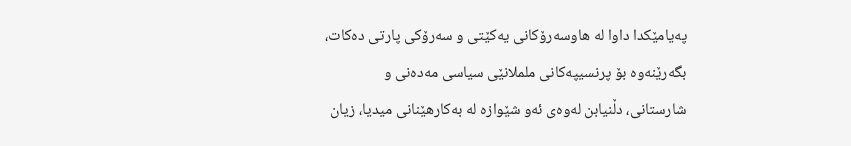په‌یامێکدا داوا له‌ هاوسه‌رۆکانى یه‌کێتى و سه‌رۆکى پارتى ده‌کات، بگه‌رێنه‌وه‌ بۆ پرنسیپه‌کانى ململانێى سیاسى مه‌ده‌نى و شارستانی، دڵنیابن له‌وه‌ى ئه‌و شێوازه‌ له‌ به‌کارهێنانى میدیا، زیان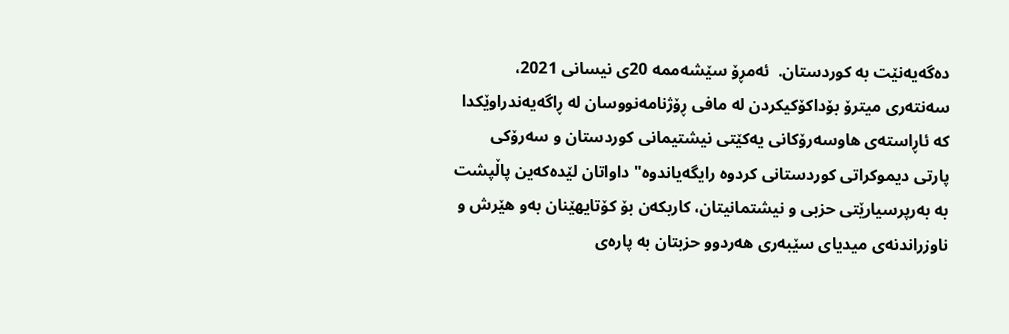ده‌گه‌یه‌نێت به‌ کوردستان.  ئه‌مڕۆ سێشه‌ممه‌ 20ى نیسانى 2021،  سه‌نته‌رى میترۆ بۆداکۆکیکردن له‌ مافى ڕۆژنامه‌نووسان له‌ ڕاگه‌یه‌ندراوێکدا که‌ ئاڕاسته‌ى هاوسه‌رۆکانى یه‌کێتى نیشتیمانى کوردستان و سه‌رۆکى پارتى دیموکراتى کوردستانى کردوه‌ رایگه‌یاندوه‌" داواتان لێده‌که‌ین پاڵپشت به‌ به‌رپرسیارێتى حزبى و نیشتمانیتان، کاربکه‌ن بۆ کۆتایهێنان به‌و هێرش و ناوزراندنه‌ى میدیاى سێبه‌رى هه‌ردوو حزبتان به‌ پاره‌ى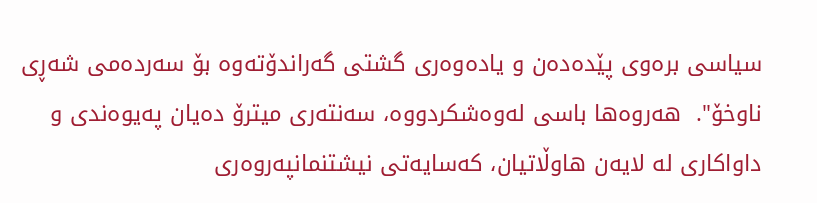سیاسى بره‌وى پێده‌ده‌ن و یاده‌وه‌رى گشتى گه‌راندۆته‌وه‌ بۆ سه‌رده‌مى شه‌ڕى ناوخۆ".  هه‌روه‌ها باسى له‌وه‌شکردووه‌، سه‌نته‌رى میترۆ ده‌یان په‌یوه‌ندى و داواکارى له‌ لایه‌ن هاوڵاتیان، که‌سایه‌تى نیشتنمانپه‌روه‌رى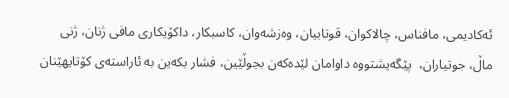ئه‌کادیمی، مافناس، چالاکوان، قوتابیان، وه‌زشه‌وان، کاسبکار، داکۆیکارى مافى ژنان، ژنى ماڵ، جوتیاران،  پێگه‌یشتووه‌ داوامان لێده‌که‌ن بجوڵێین، فشار بکه‌ین به‌ ئاراسته‌ى کۆتایهێنان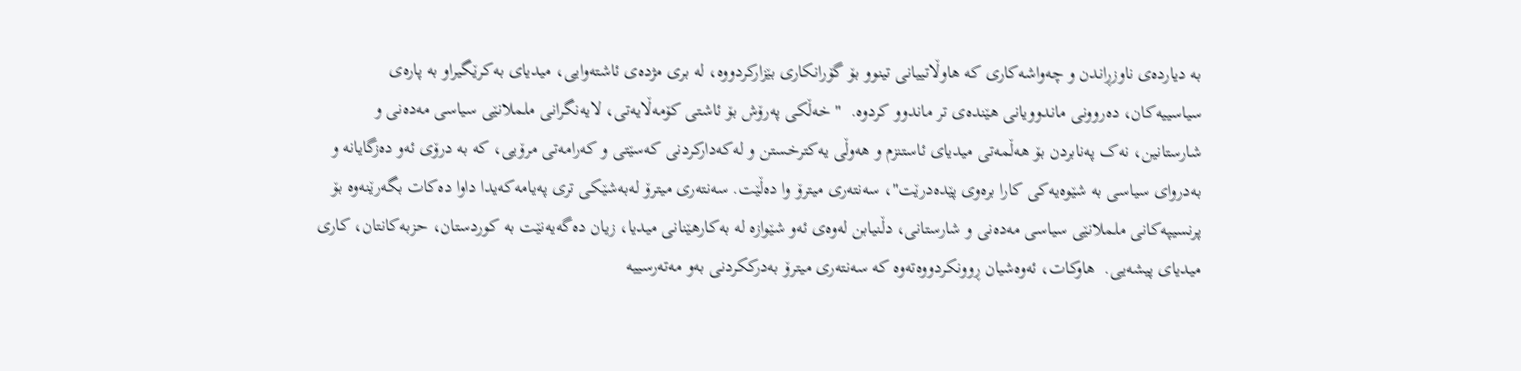به‌ دیارده‌ى ناوزڕاندن و چه‌واشه‌کارى که‌ هاوڵاتییانى تینوو بۆ گۆرانکارى بێزارکردووه‌، له‌ برى مژده‌ى ئاشته‌وایی، میدیاى به‌کرێگیراو به‌ پاره‌ى سیاسییه‌کان، ده‌روونى ماندوویانى هێنده‌ى تر ماندوو کردوه‌.  " خه‌ڵکى په‌رۆش بۆ ئاشتى کۆمه‌ڵایه‌تی، لایه‌نگرانى ململانێى سیاسى مه‌ده‌نى و شارستانین، نه‌ک په‌نابردن بۆ هه‌ڵمه‌تى میدیاى ئاستنزم و هه‌وڵى یه‌کترخستن و له‌که‌دارکردنى که‌سێتى و که‌رامه‌تى مرۆیی، که‌ به‌ درۆى ئه‌و ده‌زگایانه‌ و به‌درواى سیاسى به‌ شێوه‌یه‌کى کارا بره‌وى پێده‌درێت"، سه‌نته‌رى میترۆ وا ده‌ڵێت. سه‌نته‌رى میترۆ له‌به‌شێکى ترى په‌یامه‌که‌یدا داوا ده‌کات بگه‌رێنه‌وه‌ بۆ پرنسیپه‌کانى ململانێى سیاسى مه‌ده‌نى و شارستانی، دڵنیابن له‌وه‌ى ئه‌و شێوازه‌ له‌ به‌کارهێنانى میدیا، زیان ده‌گه‌یه‌نێت به‌ کوردستان، حزبه‌کانتان، کارى میدیاى پیشه‌یی.  هاوکات، ئه‌وه‌شیان ڕوونکردووه‌ته‌وه‌ که‌ سه‌نته‌رى میترۆ به‌درککردنى به‌و مه‌ته‌رسییه‌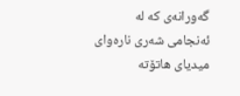گه‌ورانه‌ى که‌ له‌ ئه‌نجامى شه‌رى ناره‌واى میدیاى هاتۆته‌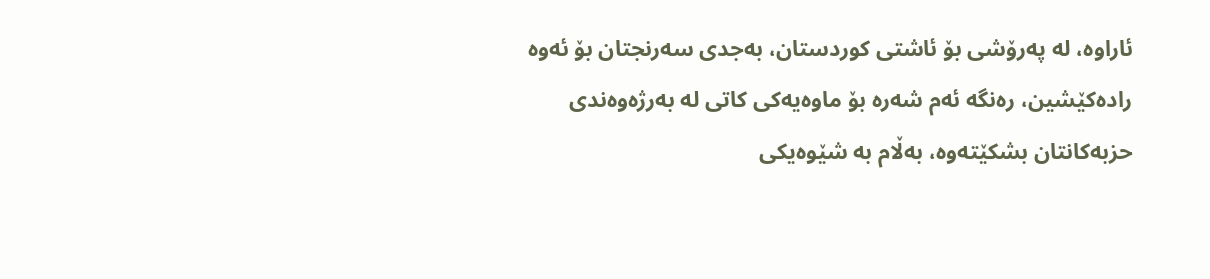ئاراوه‌، له‌ په‌رۆشى بۆ ئاشتى کوردستان، به‌جدى سه‌رنجتان بۆ ئه‌وه‌ راده‌کێشین، ره‌نگه‌ ئه‌م شه‌ره‌ بۆ ماوه‌یه‌کى کاتى له‌ به‌رژه‌وه‌ندى حزبه‌کانتان بشکێته‌وه‌، به‌ڵام به‌ شێوه‌یکى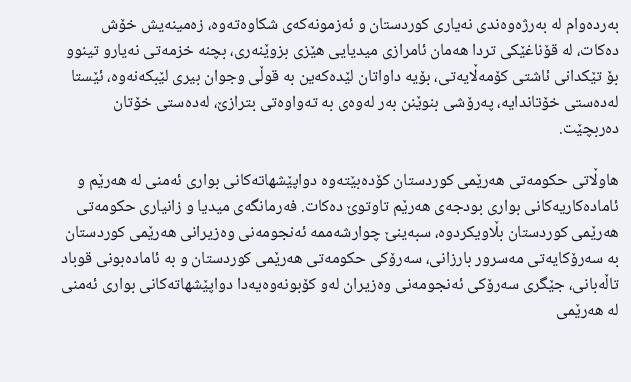به‌رده‌وام له‌ به‌رژه‌وه‌ندى نه‌یارى کوردستان و ئه‌زمونه‌که‌ى شکاوه‌ته‌وه‌، زه‌مینه‌یش خۆش ده‌کات، له‌ قۆناغێکى تردا هه‌مان ئامرازى میدیایى هێزى بزوێنه‌ری، بچنه‌ خزمه‌تى نه‌یارو تینوو بۆ تێکدانى ئاشتى کۆمه‌ڵایه‌تی، بۆیه‌ داواتان لێده‌که‌ین به‌ قوڵى وجوان بیرى لێبکه‌نه‌وه‌، ئێستا له‌ده‌ستى خۆتاندایه‌، په‌رۆشى بنوێنن به‌ر له‌وه‌ى به‌ ته‌واوه‌تى بترازێ، له‌ده‌ستى خۆتان ده‌ربچێت.

هاوڵاتى حکومه‌تى ھه‌رێمى کوردستان کۆده‌بێته‌وه‌ دواپێشھاته‌کانى بوارى ئه‌منى له‌ ھه‌رێم و ئاماده‌کاریه‌کانى بوارى بودجه‌ى هه‌رێم تاوتوێ ده‌کات. فه‌رمانگه‌ى میدیا و زانیارى حکومه‌تى هه‌رێمى کوردستان بڵاویکردوه‌، سبه‌ینێ چوارشه‌ممه‌ ئه‌نجومه‌نى وه‌زیرانى ھه‌رێمى کوردستان به‌ سه‌رۆکایه‌تى مه‌سرور بارزانی، سه‌رۆکى حکومه‌تى ھه‌رێمى کوردستان و به‌ ئاماده‌بونى قوباد تاڵه‌بانی، جێگرى سه‌رۆکى ئه‌نجومه‌نى وه‌زیران له‌و کۆبونه‌وه‌یه‌دا دواپێشھاته‌کانى بوارى ئه‌منى له‌ ھه‌رێمى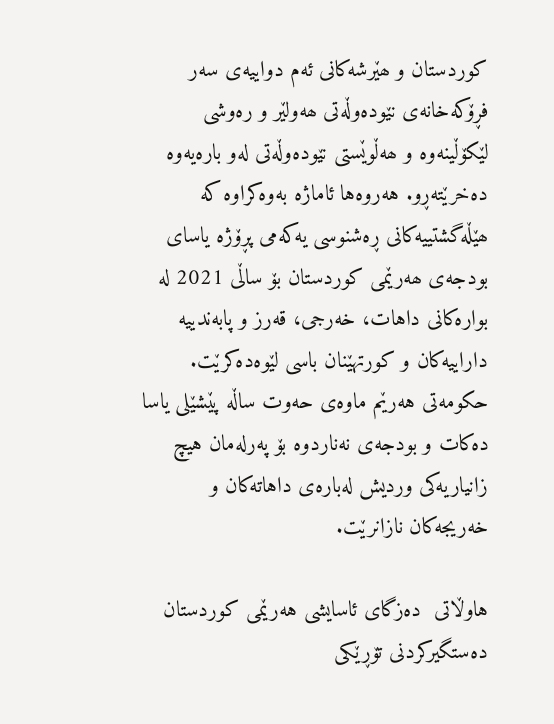کوردستان و ھێرشه‌کانى ئه‌م دواییه‌ى سه‌ر فڕۆکه‌خانه‌ى نێوده‌وڵه‌تى ھه‌ولێر و ره‌وشى لێکۆڵینه‌وه‌ و ھه‌ڵوێستى نێوده‌وڵه‌تى له‌و باره‌یه‌وه‌ ده‌خرێته‌ڕو. هه‌روه‌ها ئاماژه‌ به‌وه‌کراوه‌ که‌ ھێڵه‌گشتییه‌کانى ڕه‌شنوسى یه‌که‌مى پڕۆژه‌ یاساى بودجه‌ى ھه‌رێمى کوردستان بۆ ساڵى 2021 له‌ بواره‌کانى داهات، خه‌رجی، قه‌رز و پابه‌ندییه‌ داراییه‌کان و کورتهێنان باسى لێوه‌ده‌کرێت. حکومه‌تى هه‌رێم ماوه‌ى حه‌وت ساڵه‌ پێشێلى یاسا ده‌کات و بودجه‌ى نه‌ناردوه‌ بۆ په‌رله‌مان هیچ زانیاریه‌کى وردیش له‌باره‌ى داهاته‌کان و خه‌ریجه‌کان نازانرێت.

هاوڵاتى  ‌ده‌زگاى ئاسایشى هه‌رێمى کوردستان ده‌ستگیرکردنى تۆڕێکى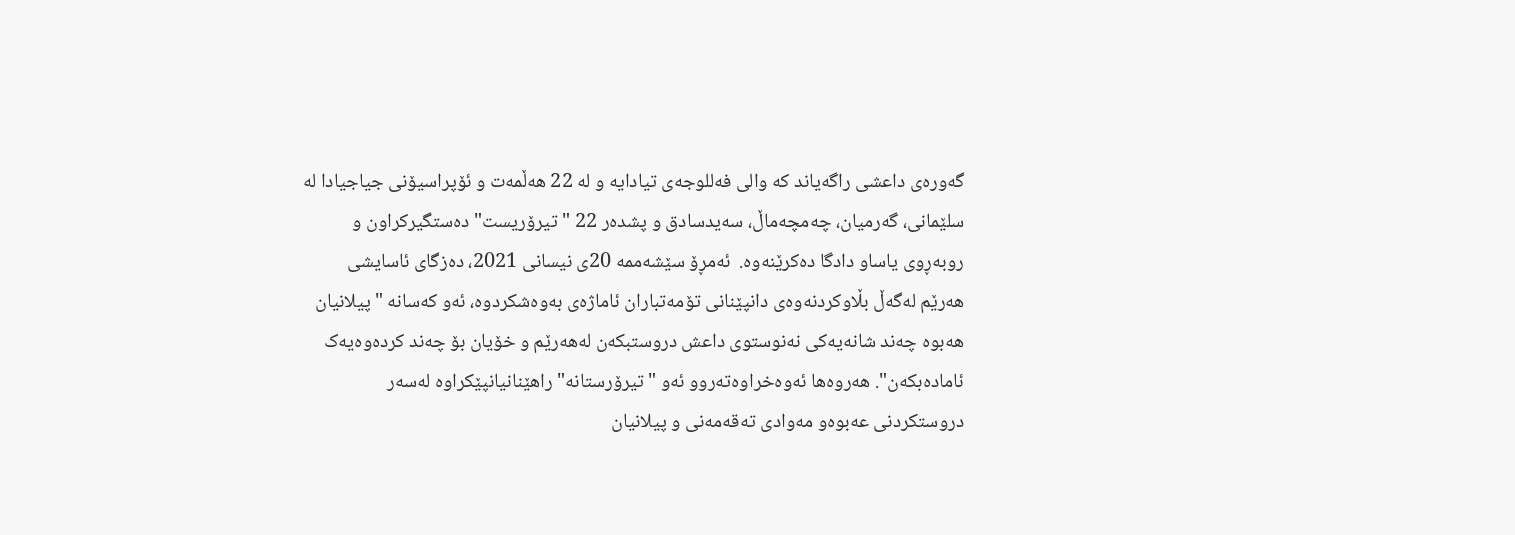گه‌وره‌ى داعشى راگه‌یاند که‌ والى فه‌للوجه‌ى تیادایه‌ و له‌ 22 ھه‌ڵمه‌ت و ئۆپراسیۆنى جیاجیادا له‌ سلێمانی، گه‌رمیان، چه‌مچه‌ماڵ، سه‌یدسادق و پشده‌ر 22 "تیرۆریست" ده‌ستگیرکراون و روبه‌ڕوى یاساو دادگا ده‌کرێنه‌وه‌.  ئه‌مڕۆ سێشه‌ممه‌ 20ى نیسانى 2021، ده‌زگاى ئاسایشى ھه‌رێم له‌گه‌ڵ بڵاوکردنه‌وه‌ى دانپێنانى تۆمه‌تباران ئاماژه‌ى به‌وه‌شکردوه‌، ئه‌و که‌سانه‌ "پیلانیان هه‌بوه‌ چه‌ند شانه‌یه‌کى نه‌نوستوى داعش دروستبکه‌ن له‌ھه‌رێم و خۆیان بۆ چه‌ند کرده‌وه‌یه‌ک ئاماده‌بکه‌ن". هه‌روه‌ها ئه‌وه‌خراوه‌ته‌روو ئه‌و "تیرۆرستانه‌" راھێنانیانپێکراوه‌ له‌سه‌ر دروستکردنى عه‌بوه‌و مه‌وادى ته‌قه‌مه‌نى و پیلانیان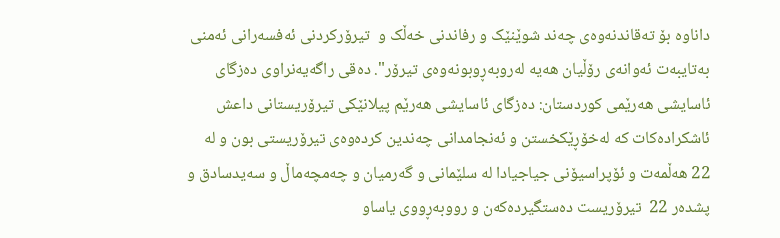داناوه‌ بۆ ته‌قاندنه‌وه‌ى چه‌ند شوێنێک و رفاندنى خه‌ڵک و  تیرۆرکردنى ئه‌فسه‌رانى ئه‌منى به‌تایبه‌ت ئه‌وانه‌ى رۆڵیان ھه‌یه‌ له‌روبه‌ڕوبونه‌وه‌ى تیرۆر". ده‌قى راگه‌یه‌نراوى ده‌زگاى ئاسایشى ھه‌رێمى کوردستان: ده‌زگاى ئاسایشى ھه‌رێم پیلانێکى تیرۆریستانى داعش ئاشکراده‌کات که‌ له‌خۆڕێکخستن و ئه‌نجامدانى چه‌ندین کرده‌وه‌ى تیرۆریستى بون و له‌ 22 ھه‌ڵمه‌ت و ئۆپراسیۆنى جیاجیادا له‌ سلێمانى و گه‌رمیان و چه‌مچه‌ماڵ و سه‌یدسادق و پشده‌ر 22  تیرۆریست ده‌ستگیرده‌که‌ن و رووبه‌ڕووى یاساو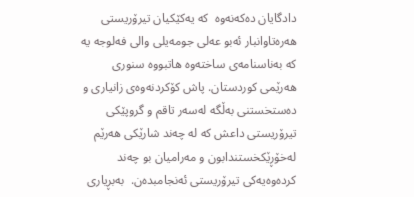دادگایان ده‌که‌نه‌وه‌  که‌ یه‌کێکیان تیرۆریستى ھه‌ره‌تاوانبار ئه‌بو عه‌لى جومه‌یلى والى فه‌لوجه‌ یه‌ که‌ به‌ناسنامه‌ى ساخته‌وه‌ ھاتبووه‌ سنورى ھه‌رێمى کوردستان. پاش کۆکردنه‌وه‌ى زانیارى و ده‌ستخستنى به‌ڵگه‌ له‌سه‌ر تاقم و گروپێکى تیرۆریستى داعش که‌ له‌ چه‌ند شارێکى ھه‌رێم  له‌خۆڕێکخستندابون و مه‌رامیان بو چه‌ند کرده‌وه‌یه‌کى تیرۆریستى ئه‌نجامبده‌ن.  به‌بڕیارى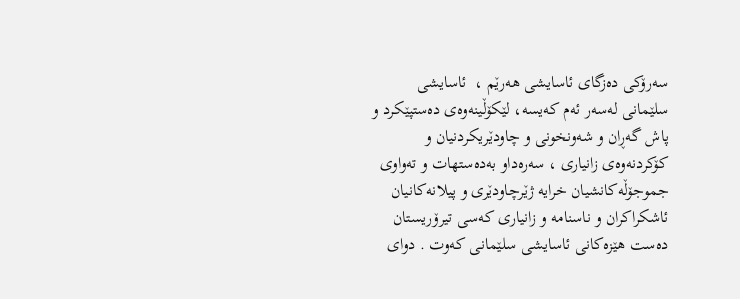سه‌رۆکى ده‌زگاى ئاسایشى ھه‌رێم ،  ئاسایشى سلێمانى له‌سه‌ر ئه‌م که‌یسه‌، لێکۆڵینه‌وه‌ى ده‌ستپێکرد و پاش گه‌ڕان و شه‌ونخونى و چاودێریکردنیان و کۆکردنه‌وه‌ى زانیارى ، سه‌ره‌داو به‌ده‌ستھات و ته‌واوى جموجۆڵه‌کانشیان خرایه‌ ژێرچاودێرى و پیلانه‌کانیان ئاشکراکران و ناسنامه‌ و زانیارى که‌سى تیرۆریستان ده‌ست ھێزه‌کانى ئاسایشى سلێمانى که‌وت . دواى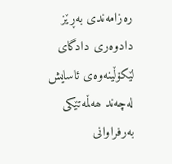ره‌زامه‌ندى به‌ڕێز  دادوه‌رى دادگاى لێکۆڵینه‌وه‌ى ئاسایش له‌چه‌ند ھه‌ڵمه‌تێکى به‌رفراوانى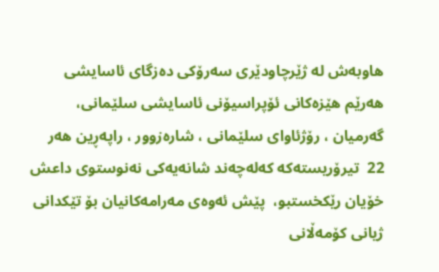ھاوبه‌ش له‌ ژێرچاودێرى سه‌رۆکى ده‌زگاى ئاسایشى ھه‌رێم ھێزه‌کانى ئۆپراسیۆنى ئاسایشى سلێمانی،  گه‌رمیان ، رۆژئاواى سلێمانى ، شاره‌زوور ، راپه‌ڕین ھه‌ر 22  تیرۆریسته‌که‌ که‌له‌چه‌ند شانه‌یه‌کى نه‌نوستوى داعش خۆیان رێکخستبو،  پێش ئه‌وه‌ى مه‌رامه‌کانیان بۆ تێکدانى ژیانى کۆمه‌ڵانى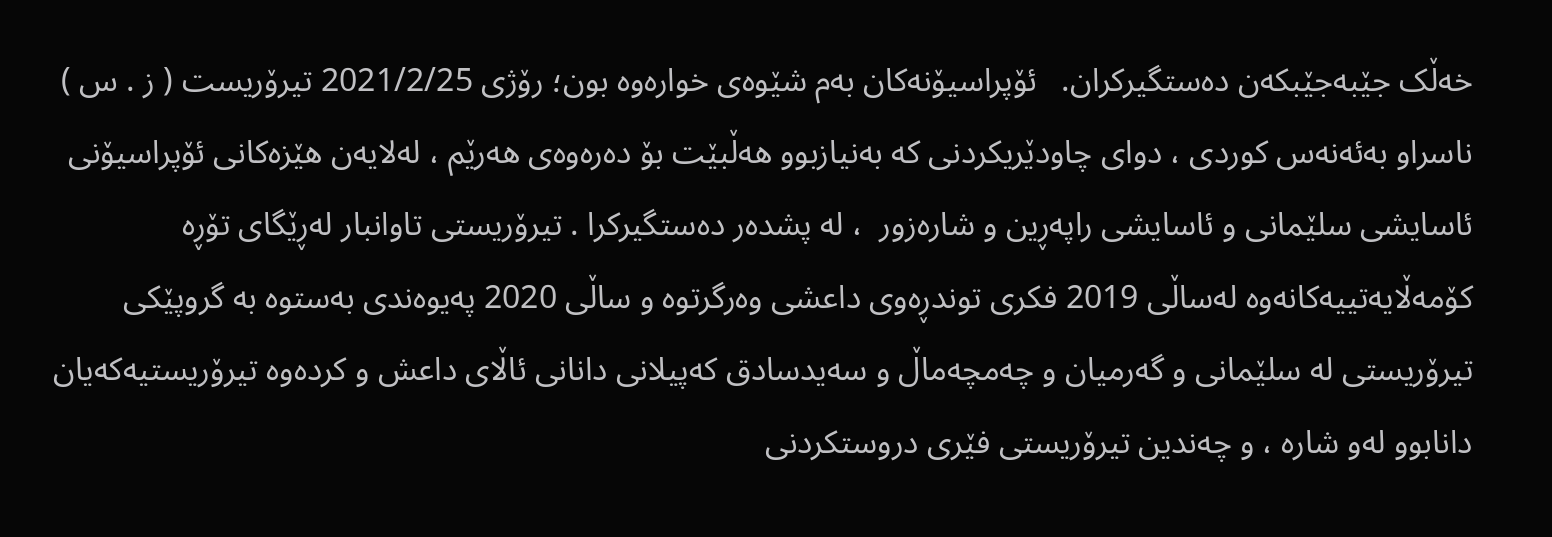خه‌ڵک جێبه‌جێبکه‌ن ده‌ستگیرکران.   ئۆپراسیۆنه‌کان به‌م شێوه‌ى خواره‌وه‌ بون؛ رۆژى 2021/2/25 تیرۆریست ( ز . س ) ناسراو به‌ئه‌نه‌س کوردى ، دواى چاودێریکردنى که‌ به‌نیازبوو ھه‌ڵبێت بۆ ده‌ره‌وه‌ى ھه‌رێم ، له‌لایه‌ن ھێزه‌کانى ئۆپراسیۆنى ئاسایشى سلێمانى و ئاسایشى راپه‌ڕین و شاره‌زور  ، له‌ پشده‌ر ده‌ستگیرکرا . تیرۆریستى تاوانبار له‌ڕێگاى تۆڕه‌ کۆمه‌ڵایه‌تییه‌کانه‌وه‌ له‌ساڵى 2019 فکرى توندڕه‌وى داعشى وه‌رگرتوه‌ و ساڵى 2020 په‌یوه‌ندى به‌ستوه‌ به‌ گروپێکى تیرۆریستى له‌ سلێمانى و گه‌رمیان و چه‌مچه‌ماڵ و سه‌یدسادق که‌پیلانى دانانى ئاڵاى داعش و کرده‌وه‌ تیرۆریستیه‌که‌یان دانابوو له‌و شاره‌ ، و چه‌ندین تیرۆریستى فێرى دروستکردنى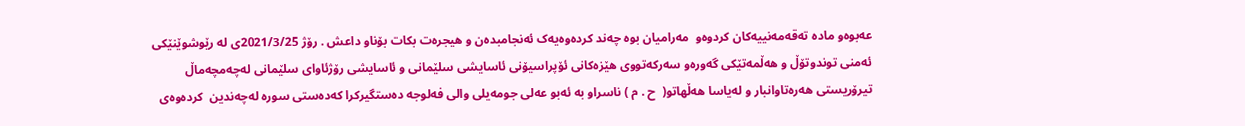عه‌بوه‌و ماده‌ ته‌قه‌مه‌نییه‌کان کردوه‌و  مه‌رامیان بوه‌ چه‌ند کرده‌وه‌یه‌ک ئه‌نجامبده‌ن و ھیجره‌ت بکات بۆناو داعش . رۆژ 2021/3/25ى له‌ رێوشوێنێکى ئه‌منى توندوتۆڵ و ھه‌ڵمه‌تێکى گه‌وره‌و سه‌رکه‌تووى ھێزه‌کانى ئۆپراسیۆنى ئاسایشى سلێمانى و ئاسایشى رۆژئاواى سلێمانى له‌چه‌مچه‌ماڵ تیرۆریستى ھه‌ره‌تاوانبار و له‌یاسا ھه‌ڵھاتو(  ح . م ) ناسراو به‌ ئه‌بو عه‌لى جومه‌یلى والى فه‌لوجه‌ ده‌ستگیرکرا که‌ده‌ستى سوره‌ له‌چه‌ندین  کرده‌وه‌ى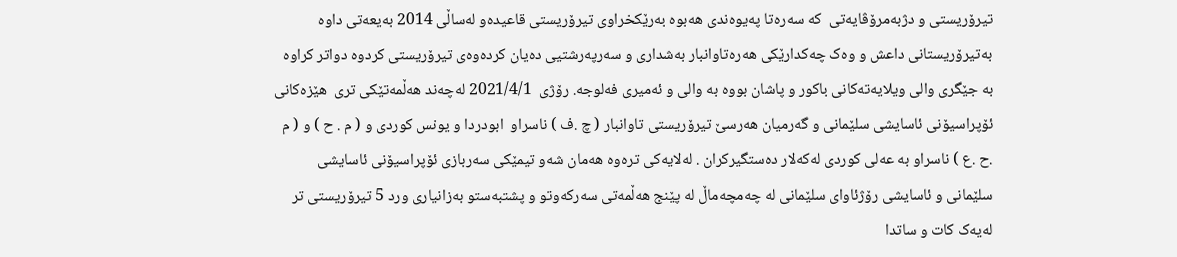تیرۆریستى و دژبه‌مرۆڤایه‌تى  که‌ سه‌ره‌تا په‌یوه‌ندى ھه‌بوه‌ به‌رێکخراوى تیرۆریستى قاعیده‌و له‌ساڵى 2014 به‌یعه‌تى داوه‌ به‌تیرۆریستانى داعش و وه‌ک چه‌کدارێکى ھه‌ره‌تاوانبار به‌شدارى و سه‌رپه‌رشتیى ده‌یان کرده‌وه‌ى تیرۆریستى کردوه‌ دواتر کراوه‌ به‌ جێگرى والى ویلایه‌ته‌کانى باکور و پاشان بووه‌ به‌ والى و ئه‌میرى فه‌لوجه‌. رۆژى  2021/4/1 له‌چه‌ند ھه‌ڵمه‌تێکى ترى  ھێزه‌کانى ئۆپراسیۆنى ئاسایشى سلێمانى و گه‌رمیان ھه‌رسێ تیرۆریستى تاوانبار ( چ .ف ) ناسراو  ابودردا و یونس کوردى و ( م . ح ) و ( م .ح .ع ) ناسراو به‌ عه‌لى کوردى له‌که‌لار ده‌ستگیرکران . له‌لایه‌کى تره‌وه‌ ھه‌مان شه‌و تیمێکى سه‌ربازى ئۆپراسیۆنى ئاسایشى سلێمانى و ئاسایشى رۆژئاواى سلێمانى له‌ چه‌مچه‌ماڵ له‌ پێنج ھه‌ڵمه‌تى سه‌رکه‌وتو و پشتبه‌ستو به‌زانیارى ورد 5 تیرۆریستى تر له‌یه‌ک کات و ساتدا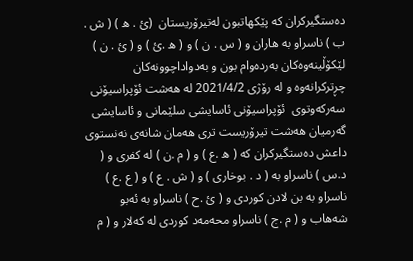ده‌ستگیرکران که‌ پێکھاتبون له‌تیرۆریستان  (ئ . ھ ) ( ش . ب ) ناسراو به‌ ھاران و ( س . ن ) و ( ھ .ئ ) و ( ئ . ن )  لێکۆڵینه‌وه‌کان به‌رده‌وام بون و به‌دواداچوونه‌کان چڕترکرانه‌وه‌ و له‌ رۆژى 2021/4/2 له‌ ھه‌شت ئۆپراسیۆنى سه‌رکه‌وتوى  ئۆپراسیۆنى ئاسایشى سلێمانى و ئاسایشى گه‌رمیان ھه‌شت تیرۆریست ترى ھه‌مان شانه‌ى نه‌نستوى داعش ده‌ستگیرکران که‌ ( ھ .ع ) و ( م .ن ) له‌ کفرى و ( د.س ) ناسراو به‌ ( د . بوخارى ) و ( ش . ع ) و ( ع .ع ) ناسراو به‌ بن لادن کوردى و ( ئ .ح ) ناسراو به‌ ئه‌بو شه‌ھاب و ( م .ج ) ناسراو محه‌مه‌د کوردى له‌ که‌لار و ( م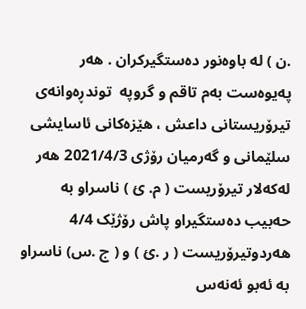.ن ) له‌ باوه‌نور ده‌ستگیرکران . ھه‌ر په‌یوه‌ست به‌م تاقم و گروپه‌  توندڕه‌وانه‌ى تیرۆریستانى داعش ، ھێزه‌کانى ئاسایشى سلێمانى و گه‌رمیان رۆژى 2021/4/3 ھه‌ر له‌که‌لار تیرۆریست ( م. ئ ) ناسراو به‌ حه‌بیب ده‌ستگیراو پاش رۆژێک 4/4 ھه‌ردوتیرۆریست ( ر .ئ ) و ( ج .س) ناسراو به‌ ئه‌بو ئه‌نه‌س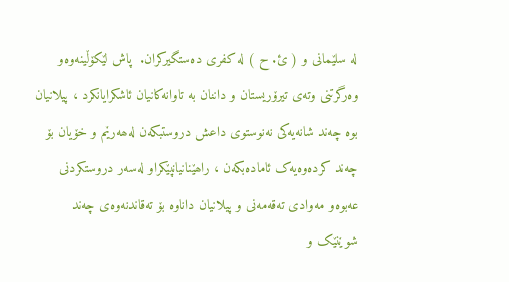له‌ سلێمانى و ( ئ. ح ) له‌ کفرى ده‌ستگیرکران.  پاش لێکۆڵینه‌وه‌و وه‌رگرتنى وته‌ى تیرۆریستان و داننان به‌ تاوانه‌کانیان ئاشکرایانکرد ، پیلانیان بوه‌ چه‌ند شانه‌یه‌کى نه‌نوستوى داعش دروستبکه‌ن له‌ھه‌رێم و خۆیان بۆ چه‌ند کرده‌وه‌یه‌ک ئاماده‌بکه‌ن ، راھێنانیانپێکراو له‌سه‌ر دروستکردنى عه‌بوه‌و مه‌وادى ته‌قه‌مه‌نى و پیلانیان داناوه‌ بۆ ته‌قاندنه‌وه‌ى چه‌ند شوێنێک و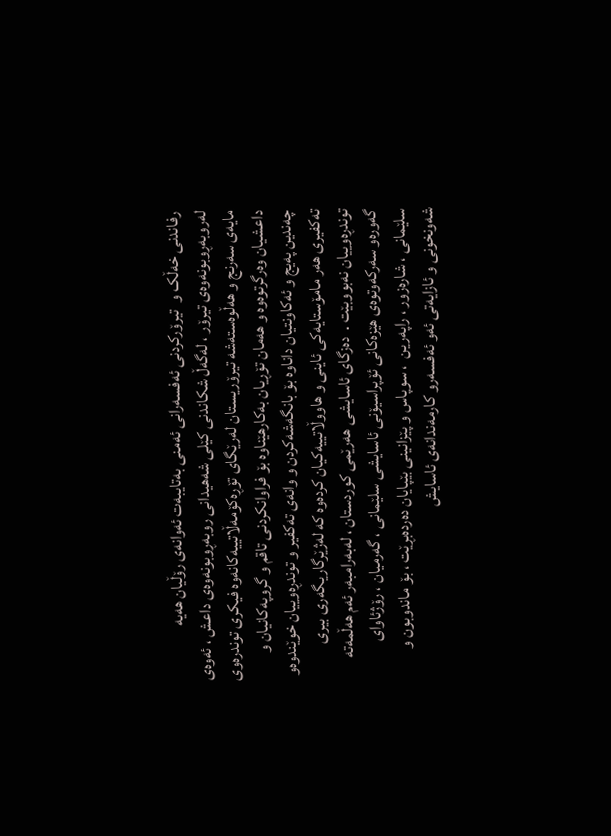رفاندنى خه‌ڵک و  تیرۆرکردنى ئه‌فسه‌رانى ئه‌منى به‌تایبه‌ت ئه‌وانه‌ى رۆڵیان ھه‌یه‌ له‌روبه‌ڕوبونه‌وه‌ى تیرۆر ، له‌گه‌ڵ شکاندنى کێلى شه‌ھیدانى روبه‌ڕوبونه‌وه‌ى داعش ، ئه‌وه‌ى مایه‌ى سه‌رنج و ھه‌ڵوه‌سته‌شه‌ تیرۆریستان له‌رێگاى تۆڕه‌کۆمه‌ڵاتییه‌کانه‌وه‌ فیکرى توندره‌وى داعشیان وه‌رگرتوه‌وه‌ و ھه‌مان تۆڕیان به‌کارھێناوه‌ بۆ فراوانکردنى تاقم و گروپه‌کانیان و چه‌ندین په‌یج و ئه‌کاونتیان داناوه‌ بۆ بانگه‌شه‌کردن و وانه‌ى ته‌کفیر و توندڕه‌وییان خوێندوه‌و  ته‌کفیرى ھه‌ر مامۆستایه‌کى ئاینى و ھاووڵاتییه‌کیان کرده‌وه‌ که‌ له‌ژێرگاریگه‌رى بیرى توندڕه‌وییان نه‌بووبێت .  ده‌زگاى ئاسایشى ھه‌رێمى کوردستان ، له‌به‌رامبه‌ر ئه‌م ھه‌ڵمه‌ته‌ گه‌وره‌و سه‌رکه‌وتوه‌ى ھێزه‌کانى ئۆپراسیۆنى ئاسایشى سلێمانى ، گه‌رمیان ، رۆژئاواى سلێمانى ، شاره‌زور ، راپه‌رین  ، سوپاس و پێزانینى بێپایان ده‌رده‌بڕێت ، بۆ ماندوبون و شه‌ونخونى و ئازایه‌تى ئه‌و ئه‌فسه‌رو کارمه‌ندانه‌ى ئاسایش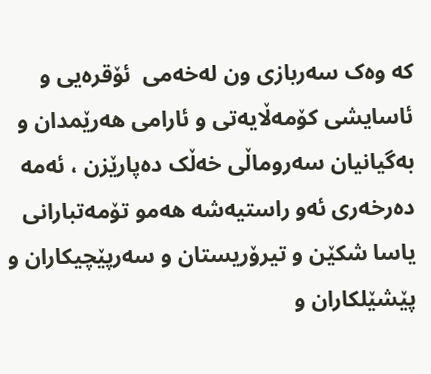که‌ وه‌ک سه‌ربازى ون له‌خه‌مى  ئۆقره‌یى و ئاسایشى کۆمه‌ڵایه‌تى و ئارامى ھه‌رێمدان و به‌گیانیان سه‌روماڵى خه‌ڵک ده‌پارێزن ، ئه‌مه‌ ده‌رخه‌رى ئه‌و راستیه‌شه‌ ھه‌مو تۆمه‌تبارانى یاسا شکێن و تیرۆریستان و سه‌رپێچیکاران و پێشێلکاران و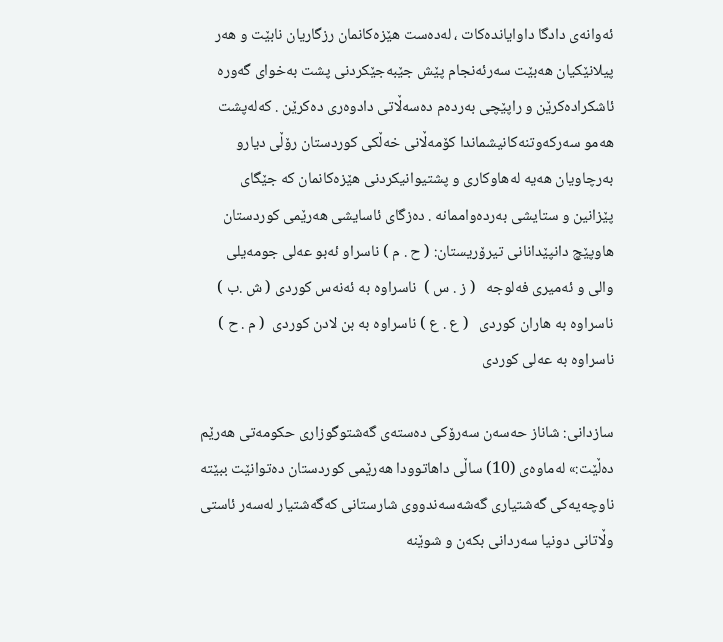ئه‌وانه‌ى دادگا داوایانده‌کات ، له‌ده‌ست ھێزه‌کانمان رزگاریان نابێت و ھه‌ر پیلانێکیان ھه‌بێت سه‌رئه‌نجام پێش جێبه‌جێکردنى پشت به‌خواى گه‌وره‌ ئاشکراده‌کرێن و راپێچى به‌رده‌م ده‌سه‌ڵاتى دادوه‌رى ده‌کرێن . که‌له‌پشت ھه‌مو سه‌رکه‌وتنه‌کانیشماندا کۆمه‌ڵانى خه‌ڵکى کوردستان رۆڵى دیارو به‌رچاویان ھه‌یه‌ له‌ھاوکارى و پشتیوانیکردنى ھێزه‌کانمان که‌ جێگاى پێزانین و ستایشى به‌رده‌واممانه‌ . ده‌زگاى ئاسایشى ھه‌رێمى کوردستان  ھاوپێچ دانپێدانانى تیرۆریستان: ( ح . م ) ناسراو ئه‌بو عه‌لى جومه‌یلى والى و ئه‌میرى فه‌لوجه‌   ( ز . س )  ناسراوه‌ به‌ ئه‌نه‌س کوردی ( ش .ب )  ناسراوه‌ به‌ ھاران کوردی   ( ع . ع ) ناسراوه‌ به‌ بن لادن کوردى  ( م . ح ) ناسراوه‌ به‌ عه‌لى کوردى

سازدانی: شاناز حەسەن سەرۆكی دەستەی گەشتوگوزاری حكومەتی هەرێم دەڵێت:» لەماوەی (10) ساڵی داهاتوودا هەرێمی كوردستان دەتوانێت ببێتە ناوچەیەكی گەشتیاری گەشەسەندووی شارستانی كەگەشتیار لەسەر ئاستی وڵاتانی دونیا سەردانی بكەن و شوێنە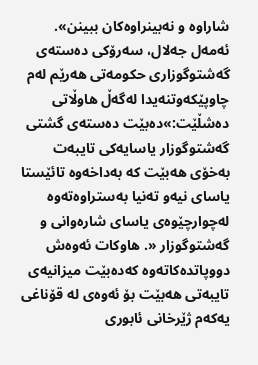شاراوە و نەبینراوەكان ببینن». ئەمەل جەلال، سەرۆكی دەستەی گەشتوگوزاری حكومەتی هەرێم لەم چاوپێكەوتنەیدا لەگەڵ هاوڵاتی دەشڵێت:»دەبێت دەستەی گشتی گەشتوگوزار یاسایەكی تایبەت بەخۆی هەبێت كە بەداخەوە تائێستا یاسای نیەو تەنیا بەستراوەتەوە لەچوارچێوەی یاسای شارەوانی و گەشتوگوزار «. هاوكات ئەوەش دووپاتدەكاتەوە كەدەبێت میزانیەی تایبەتی هەبێت بۆ ئەوەی لە قۆناغی یەكەم ژێرخانی ئابوری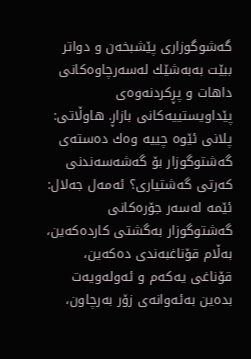گەشوگوزاری پێشبخەن و دواتر ببێت بەبەشێك لەسەرچاوەكانی داهات و پڕكردنەوەی پێداویستییەكانی بازاڕ. هاوڵاتی: پلانی ئێوە چییە وەك دەستەی گەشتوگوزار بۆ گەشەسەندنی كەرتی گەشتیاری؟ ئەمەل جەلال: ئێمە لەسەر جۆرەكانی گەشتوگوزار بەگشتی كاردەكەین، بەڵام قۆناغبەندی دەكەین، قۆناغی یەكەم و ئەولەویەت بدەین بەئەوانەی زۆر بەرچاون،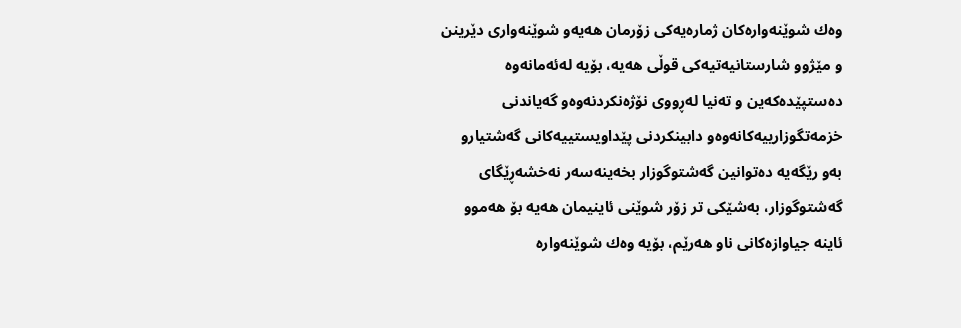وەك شوێنەوارەكان ژمارەیەكی زۆرمان هەیەو شوێنەواری دێرینن و مێژوو شارستانیەتیەكی قوڵی هەیە، بۆیە لەئەمانەوە دەستپێدەكەین و تەنیا لەڕووی نۆژەنكردنەوەو گەیاندنی خزمەتگوزارییەكانەوەو دابینكردنی پێداویستییەكانی گەشتیارو بەو رێگەیە دەتوانین گەشتوگوزار بخەینەسەر نەخشەڕێگای گەشتوگوزار، بەشێكی تر زۆر شوێنی ئاینیمان هەیە بۆ هەموو ئاینە جیاوازەكانی ناو هەرێم، بۆیە وەك شوێنەوارە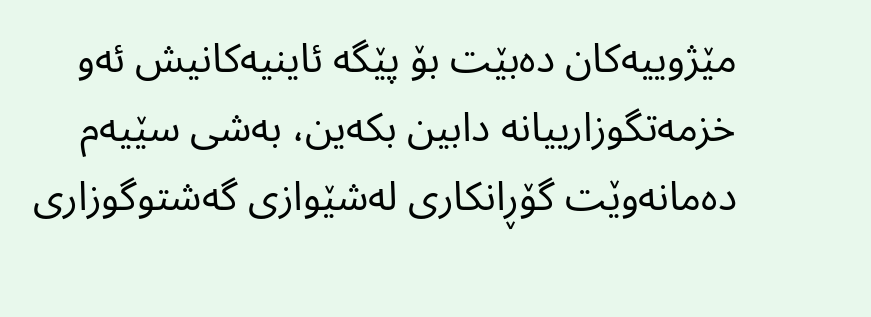مێژوییەكان دەبێت بۆ پێگە ئاینیەكانیش ئەو خزمەتگوزارییانە دابین بكەین، بەشی سێیەم دەمانەوێت گۆڕانكاری لەشێوازی گەشتوگوزاری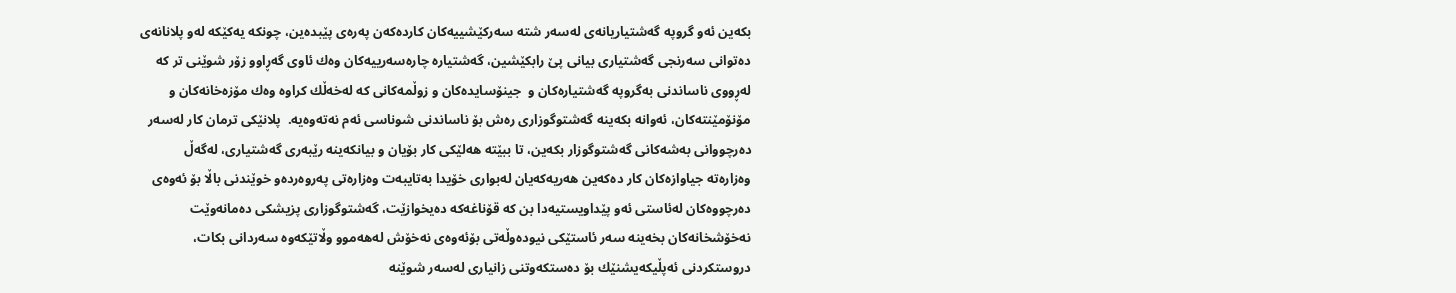بكەین ئەو گروپە گەشتیاریانەی لەسەر شتە سەركێشییەكان كاردەكەن پەرەی پێبدەین، چونكە یەكێكە لەو پلانانەی دەتوانی سەرنجی گەشتیاری بیانی پێ رابكێشین، گەشتیارە چارەسەرییەكان وەك ئاوی گەڕاوو زۆر شوێنی تر كە لەڕووی ناساندنی بەگروپە گەشتیارەكان و  جینۆسایدەكان و زوڵمەكانی كە لەخەڵك كراوە وەك مۆزەخانەكان و مۆنۆمێنتەكان، ئەوانە بكەینە گەشتوگوزاری رەش بۆ ناساندنی شوناسی ئەم نەتەوەیە.  پلانێكی ترمان كار لەسەر دەرچووانی بەشەكانی گەشتوگوزار بكەین، تا ببێتە هەلێكی كار بۆیان و بیانكەینە رێبەری گەشتیاری، لەگەڵ وەزارەتە جیاوازەكان كار دەكەین هەریەكەیان لەبواری خۆیدا بەتایبەت وەزارەتی پەروەردەو خوێندنی باڵا بۆ ئەوەی دەرچووەكان لەئاستی ئەو پێداویستیەدا بن كە قۆناغەكە دەیخوازێت، گەشتوگوزاری پزیشكی دەمانەوێت نەخۆشخانەكان بخەینە سەر ئاستێكی نیودەوڵەتی بۆئەوەی نەخۆش لەهەموو وڵاتێكەوە سەردانی بكات، دروستكردنی ئەپڵیكەیشنێك بۆ دەستكەوتنی زانیاری لەسەر شوێنە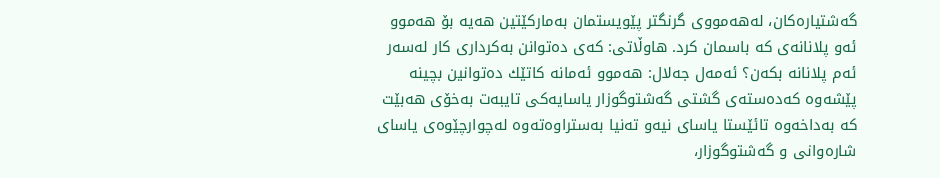گەشتیارەكان، لەهەمووی گرنگتر پێویستمان بەماركێتین هەیە بۆ هەموو ئەو پلانانەی كە باسمان كرد. هاوڵاتی: كەی دەتوانن بەكرداری كار لەسەر ئەم پلانانە بكەن؟ ئەمەل جەلال: هەموو ئەمانە كاتێك دەتوانین بچینە پێشەوە كەدەستەی گشتی گەشتوگوزار یاسایەكی تایبەت بەخۆی هەبێت كە بەداخەوە تائێستا یاسای نیەو تەنیا بەستراوەتەوە لەچوارچێوەی یاسای شارەوانی و گەشتوگوزار،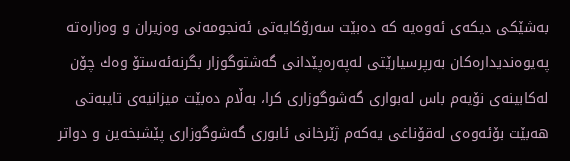بەشێكی دیكەی ئەوەیە كە دەبێت سەرۆكایەتی ئەنجومەنی وەزیران و وەزارەتە پەیوەندیدارەكان بەرپرسیارێتی لەپەرەپێدانی گەشتوگوزار بگرنەئەستۆ وەك چۆن لەكابینەی نۆیەم باس لەبواری گەشوگوزاری كرا، بەڵام دەبێت میزانیەی تایبەتی هەبێت بۆئەوەی لەقۆناغی یەكەم ژێرخانی ئابوری گەشوگوزاری پێشبخەین و دواتر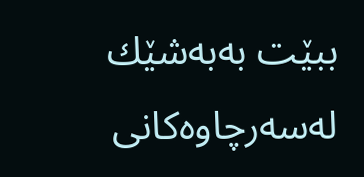ببێت بەبەشێك لەسەرچاوەكانی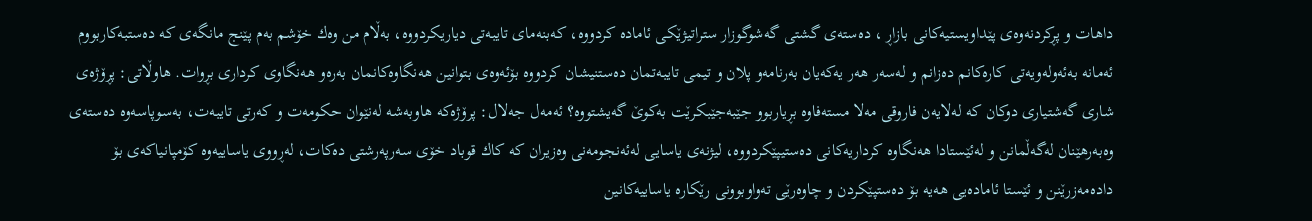داهات و پڕكردنەوەی پێداویستیەكانی بازاڕ ، دەستەی گشتی گەشوگوزار ستراتیژێكی ئامادە كردووە، كەبنەمای تایبەتی دیاریكردووە، بەڵام من وەك خۆشم بەم پێنج مانگەی كە دەستبەكاربووم ئەمانە بەئەولەویەتی كارەكانم دەزانم و لەسەر هەر یەكەیان بەرنامەو پلان و تیمی تایبەتمان دەستنیشان كردووە بۆئەوەی بتوانین هەنگاوەكانمان بەرەو هەنگاوی كرداری بڕوات. هاوڵاتی: پڕۆژەی شاری گەشتیاری دوكان كە لەلایەن فاروقی مەلا مستەفاوە بڕیاربوو جێبەجێبكرێت بەكوێ‌ گەیشتووە؟ ئەمەل جەلال: پرۆژەكە هاوبەشە لەنێوان حكومەت و كەرتی تایبەت، بەسوپاسەوە دەستەی وەبەرهێنان لەگەڵمانن و لەئێستادا هەنگاوە كرداریەكانی دەستیپێكردووە، لیژنەی یاسایی لەئەنجومەنی وەزیران كە كاك قوباد خۆی سەرپەرشتی دەكات، لەڕووی یاساییەوە كۆمپانیاكەی بۆ دادەمەزرێنن و ئێستا ئامادەیی هەیە بۆ دەستپێكردن و چاوەرێی تەواوبوونی رێكارە یاساییەكانین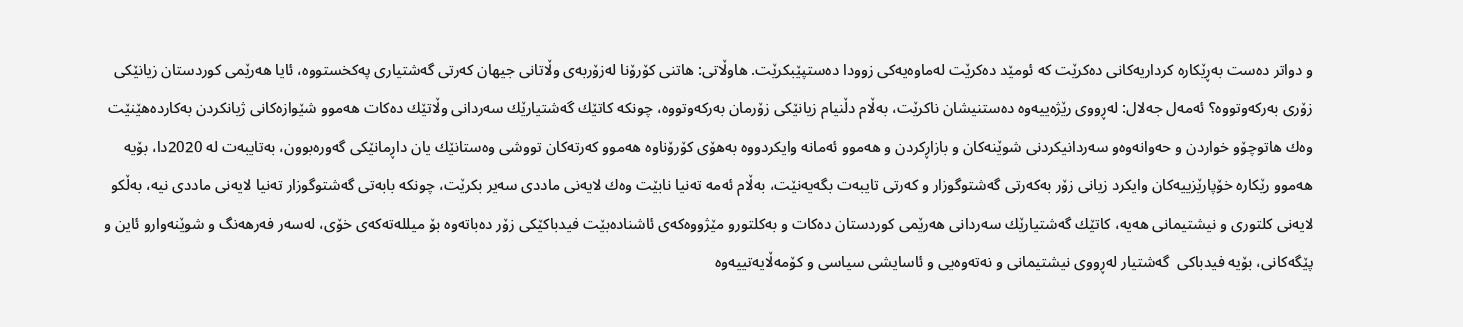و دواتر دەست بەڕێكارە كرداریەكانی دەكرێت كە ئومێد دەكرێت لەماوەیەكی زوودا دەستپێبكرێت. هاوڵاتی: هاتنی كۆرۆنا لەزۆربەی وڵاتانی جیهان كەرتی گەشتیاری پەكخستووە، ئایا هەرێمی كوردستان زیانێكی زۆری بەركەوتووە؟ ئەمەل جەلال: لەڕووی رێژەییەوە دەستنیشان ناكرێت، بەڵام دڵنیام زیانێكی زۆرمان بەركەوتووە، چونكە كاتێك گەشتیارێك سەردانی وڵاتێك دەكات هەموو شێوازەكانی ژیانكردن بەكاردەهێنێت وەك هاتوچۆو خواردن و حەوانەوەو سەردانیكردنی شوێنەكان و بازاڕكردن و هەموو ئەمانە وایكردووە بەهۆی كۆرۆناوە هەموو كەرتەكان تووشی وەستانێك یان داڕمانێكی گەورەبوون، بەتایبەت لە 2020دا، بۆیە هەموو رێكارە خۆپارێزییەكان وایكرد زیانی زۆر بەكەرتی گەشتوگوزار و كەرتی تایبەت بگەیەنێت، بەڵام ئەمە تەنیا نابێت وەك لایەنی ماددی سەیر بكرێت، چونكە بابەتی گەشتوگوزار تەنیا لایەنی ماددی نیە، بەڵكو لایەنی كلتوری و نیشتیمانی هەیە، كاتێك گەشتیارێك سەردانی هەرێمی كوردستان دەكات و بەكلتورو مێژووەكەی ئاشنادەبێت فیدباكێكی زۆر دەباتەوە بۆ میللەتەكەی خۆی، لەسەر فەرهەنگ و شوێنەوارو ئاین و پێگەكانی، بۆیە فیدباكی  گەشتیار لەڕووی نیشتیمانی و نەتەوەیی و ئاسایشی سیاسی و كۆمەڵایەتییەوە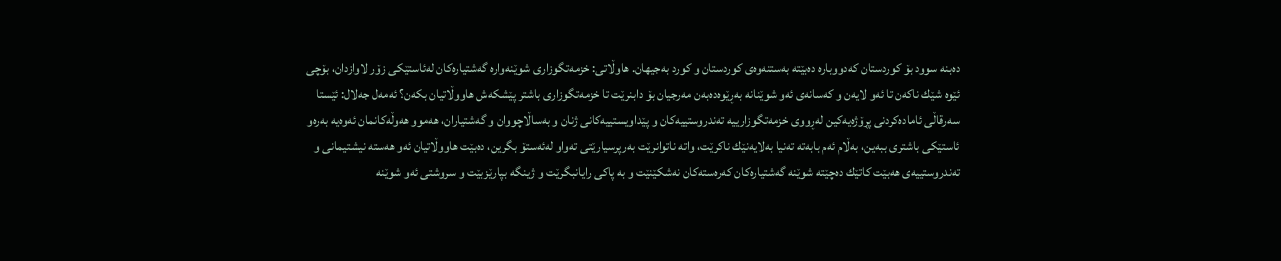دەبنە سوود بۆ كوردستان كەدووبارە دەبێتە بەستنەوەی كوردستان و كورد بەجیهان. هاوڵاتی: خزمەتگوزاری شوێنەوارە گەشتیارەكان لەئاستێكی زۆر لاوازدان، بۆچی ئێوە شێك ناكەن تا ئەو لایەن و كەسانەی ئەو شوێنانە بەڕێوەدەبەن مەرجیان بۆ دابنرێت تا خزمەتگوزاری باشتر پێشكەش هاووڵاتیان بكەن؟ ئەمەل جەلال: ئێستا سەرقاڵی ئامادەكردنی پڕۆژەیەكین لەڕووی خزمەتگوزارییە تەندروستییەكان و پێداویستییەكانی ژنان و بەساڵاچووان و گەشتیاران، هەموو هەوڵەكانمان ئەوەیە بەرەو ئاستێكی باشتری ببەین، بەڵام ئەم بابەتە تەنیا بەلایەنێك ناكرێت، واتە ناتوانرێت بەرپرسیارێتی تەواو لەئەستۆ بگرین، دەبێت هاووڵاتیان ئەو هەستە نیشتیمانی و تەندروستییەی هەبێت كاتێك دەچێتە شوێنە گەشتیارەكان كەرەستەكان نەشكێنێت و بە پاكی رایانبگرێت و ژینگە بپارێزبێت و سروشتی ئەو شوێنە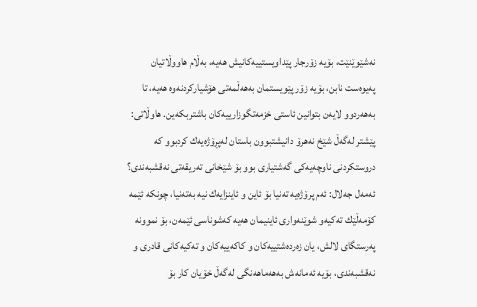نەشێوێنێت، بۆیە زۆرجار پێداویستییەكانیش هەیە، بەڵام هاووڵاتیان پەیوەست نابن، بۆیە زۆر پێویستمان بەهەڵمەتی هۆشیاركردنەوە هەیە، تا بەهەردوو لایەن بتوانین ئاستی خزمەتگوزارییەكان باشتربكەین. هاوڵاتی: پێشتر لەگەڵ شێخ نەهرۆ دانیشتبوون باستان لەپڕۆژەیەك كردبوو كە دروستكردنی ناوچەیەكی گەشتیاری بوو بۆ شێخانی تەریقەتی نەقشبەندی؟ ئەمەل جەلال: ئەم پرۆژەیە تەنیا بۆ ئاین و ئاینزایەك نیە بەتەنیا، چونكە ئێمە كۆمەڵێك تەكیەو شوێنەواری ئاینیمان هەیە كەشوناسی ئێمەن، بۆ نموونە پەرستگای لالش، یان زەردەشتییەكان و كاكەییەكان و تەكیەكانی قادری و نەقشبەندی، بۆیە ئەمانەش بەهەماهەنگی لەگەڵ خۆیان كار بۆ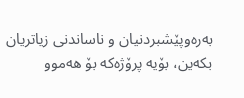بەرەوپێشبردنیان و ناساندنی زیاتریان بكەین، بۆیە پرۆژەكە بۆ هەموو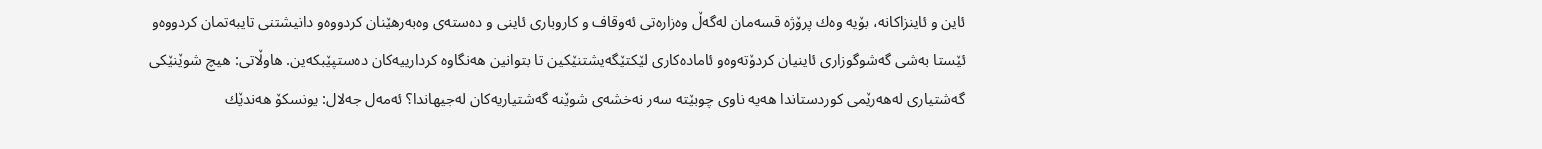ئاین و ئاینزاكانە، بۆیە وەك پرۆژە قسەمان لەگەڵ وەزارەتی ئەوقاف و كاروباری ئاینی و دەستەی وەبەرهێنان كردووەو دانیشتنی تایبەتمان كردووەو  ئێستا بەشی گەشوگوزاری ئاینیان كردۆتەوەو ئامادەكاری لێكتێگەیشتنێكین تا بتوانین هەنگاوە كردارییەكان دەستپێبكەین. هاوڵاتی: هیچ شوێنێكی گەشتیاری لەهەرێمی كوردستاندا هەیە ناوی چوبێتە سەر نەخشەی شوێنە گەشتیاریەكان لەجیهاندا؟ ئەمەل جەلال: یونسكۆ هەندێك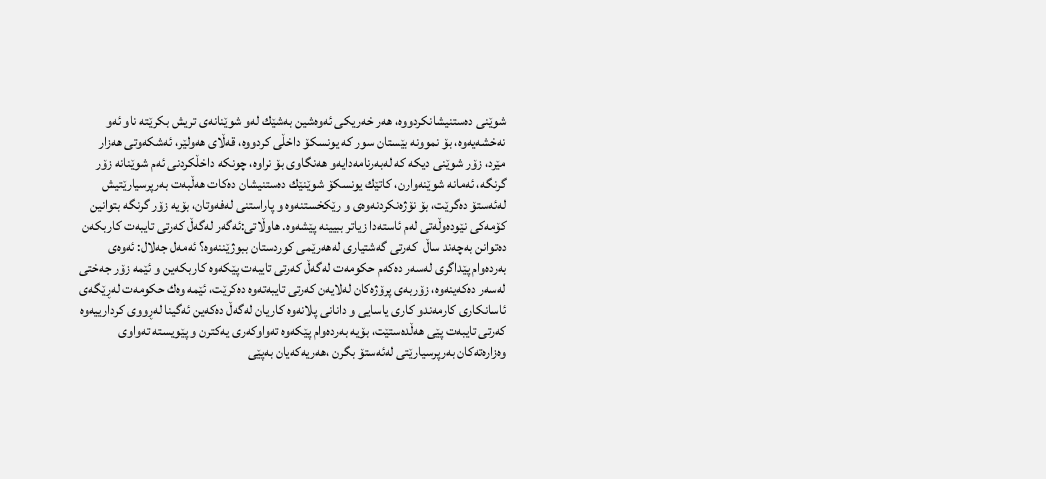شوێنی دەستنیشانكردووە، هەر خەریكی ئەوەشین بەشێك لەو شوێنانەی تریش بكرێتە ناو ئەو نەخشەیەوە، بۆ نموونە بێستان سور كە یونسكۆ داخڵی كردووە، قەڵای هەولێر، ئەشكەوتی هەزار مێرد، زۆر شوێنی دیكە كە لەبەرنامەدایەو هەنگاوی بۆ نراوە، چونكە داخڵكردنی ئەم شوێنانە زۆر گرنگە، ئەمانە شوێنەوارن، كاتێك یونسكۆ شوێنێك دەستنیشان دەكات هەڵبەت بەرپرسیارێتیش لەئەستۆ دەگرێت، بۆ نۆژەنكردنەوەی و رێكخستنەوە و پاراستنی لەفەوتان، بۆیە زۆر گرنگە بتوانین كۆمەكی نێودەوڵەتی لەم ئاستەدا زیاتر ببیینە پێشەوە. هاوڵاتی:ئەگەر لەگەڵ كەرتی تایبەت كاربكەن دەتوانن بەچەند ساڵ  كەرتی گەشتیاری لەهەرێمی كوردستان ببوژێننەوە؟ ئەمەل جەلال: ئەوەی بەردەوام پێداگری لەسەر دەكەم حكومەت لەگەڵ كەرتی تایبەت پێكەوە كاربكەین و ئێمە زۆر جەختی لەسەر دەكەینەوە، زۆربەی پرۆژەكان لەلایەن كەرتی تایبەتەوە دەكرێت، ئێمە وەك حكومەت لەڕێگەی ئاسانكاری كارمەندو كاری یاسایی و دانانی پلانەوە كاریان لەگەڵ دەكەین ئەگینا لەڕووی كردارییەوە كەرتی تایبەت پێی هەڵدەستێت، بۆیە بەردەوام پێكەوە تەواوكەری یەكترن و پێویستە تەواوی وەزارەتەكان بەرپرسیارێتی لەئەستۆ بگرن ،هەریەكەیان بەپێی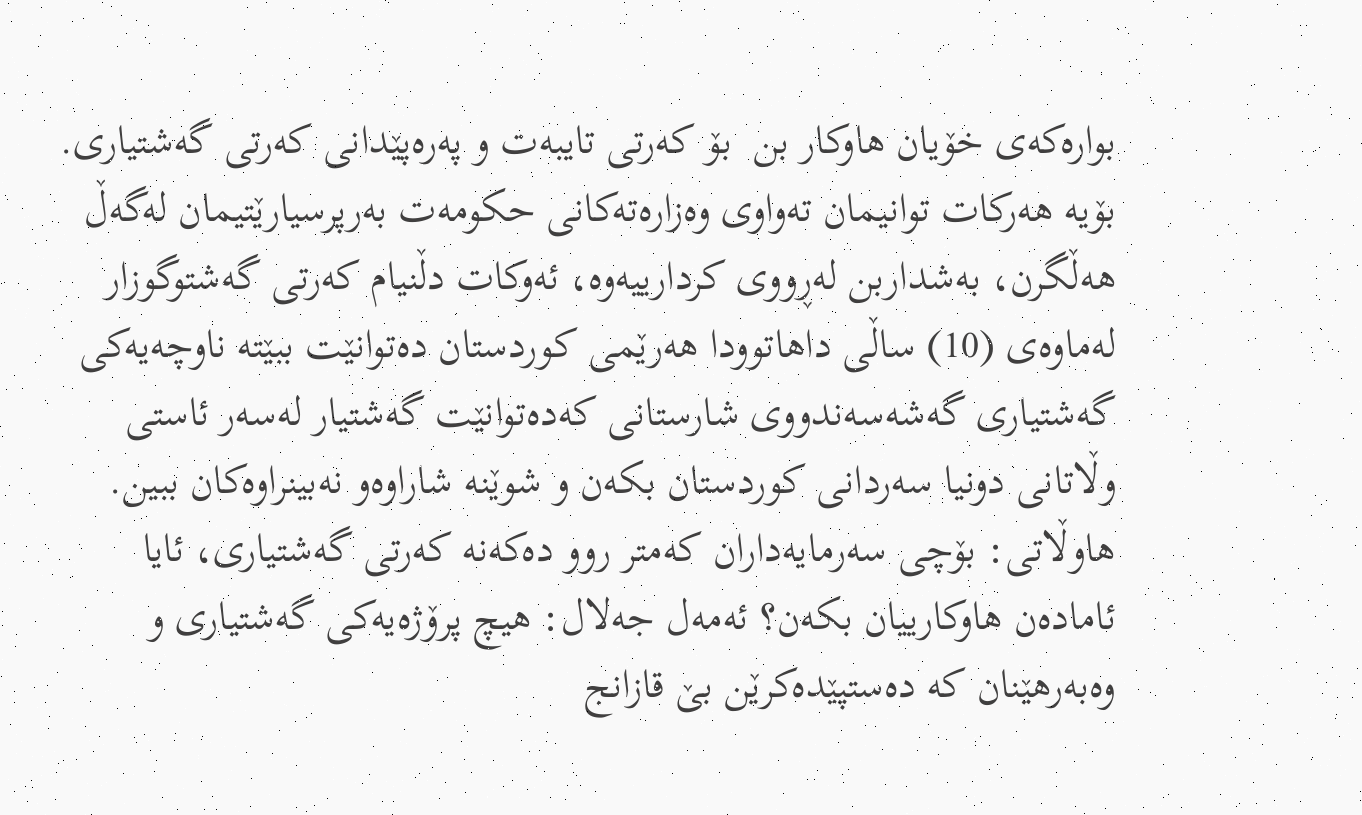بوارەكەی خۆیان هاوكار بن  بۆ كەرتی تایبەت و پەرەپێدانی كەرتی گەشتیاری.  بۆیە هەركات توانیمان تەواوی وەزارەتەكانی حكومەت بەرپرسیارێتیمان لەگەڵ هەڵگرن، بەشداربن لەڕووی كردارییەوە، ئەوكات دڵنیام كەرتی گەشتوگوزار لەماوەی (10) ساڵی داهاتوودا هەرێمی كوردستان دەتوانێت ببێتە ناوچەیەكی گەشتیاری گەشەسەندووی شارستانی كەدەتوانێت گەشتیار لەسەر ئاستی وڵاتانی دونیا سەردانی كوردستان بكەن و شوێنە شاراوەو نەبینراوەكان ببین. هاوڵاتی: بۆچی سەرمایەداران كەمتر روو دەكەنە كەرتی گەشتیاری، ئایا ئامادەن هاوكارییان بكەن؟ ئەمەل جەلال: هیچ پرۆژەیەكی گەشتیاری و وەبەرهێنان كە دەستپێدەكرێن بێ‌ قازانج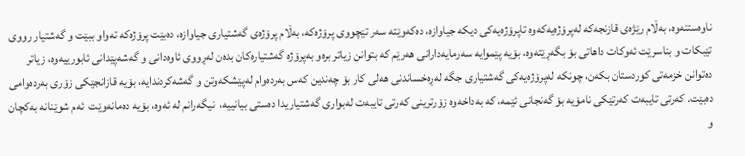ناوەستنەوە، بەڵام رێژەی قازنجەكە لەپرۆژەیەكەوە تاپرۆژەیەكی دیكە جیاوازە، دەكەوێتە سەر تێچووی پرۆژەكە، بەڵام پرۆژەی گەشتیاری جیاوازە، دەبێت پرۆژەكە تەواو ببێت و گەشتیار رووی تێبكات و بناسرێت ئەوكات داهاتی بۆ بگەڕێتەوە، بۆیە پێموایە سەرمایەدارانی هەرێم كە بتوانن زیاتر برەو بەپرۆژە گەشتیارەكان بدەن لەڕووی ئاوەدانی و گەشەپێدانی ئابورییەوە، زیاتر دەتوانن خزمەتی كوردستان بكەن، چونكە لەپرۆژەیەكی گەشتیاری جگە لەڕەخساندنی هەلی كار بۆ چەندین كەس بەردەوام لەپێشكەوتن و گەشەكردندایە، بۆیە قازانجێكی زۆری بەردەوامی دەبێت. كەرتی تایبەت كەرتێكی نامۆیە بۆ گەنجانی ئێمە، كە بەداخەوە زۆرترینی كەرتی تایبەت لەبواری گەشتیاریدا دەستی بیانییە،  نیگەرانم لە ئەوە، بۆیە دەمانەوێت  ئەم شوێنانە بەكچان و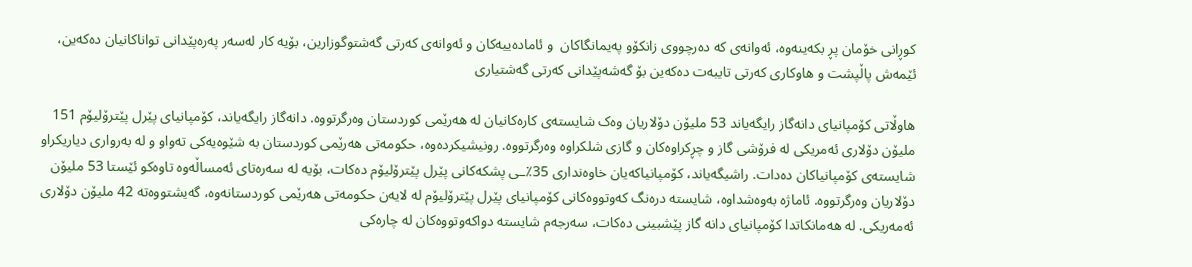كوڕانی خۆمان پڕ بكەینەوە، ئەوانەی كە دەرچووی زانكۆو پەیمانگاكان  و ئامادەییەكان و ئەوانەی كەرتی گەشتوگوزارین، بۆیە كار لەسەر پەرەپێدانی تواناكانیان دەكەین، ئێمەش پاڵپشت و هاوكاری كەرتی تایبەت دەكەین بۆ گەشەپێدانی كەرتی گەشتیاری

هاوڵاتی کۆمپانیای دانەگاز رایگەیاند 53 ملیۆن دۆلاریان وەک شایستەی کارەکانیان لە هەرێمی کوردستان وەرگرتووە. دانەگاز رایگەیاند، کۆمپانیای پێرل پێترۆلیۆم 151 ملیۆن دۆلاری ئەمریکی لە فرۆشی گاز و چڕکراوەکان و گازی شلکراوە وەرگرتووە. رونیشیكردەوە، حکومەتی هەرێمی کوردستان بە شێوەیەکی تەواو و لە بەرواری دیاریکراو شایستەی کۆمپانیاکان دەدات. راشیگەیاند، کۆمپانیاکەیان خاوەنداری 35٪ـی پشکەکانی پێرل پێترۆلیۆم دەکات، بۆیە لە سەرەتای ئەمساڵەوە تاوەکو ئێستا 53 ملیۆن دۆلاریان وەرگرتووە. ئاماژە بەوەشداوە، شایستە درەنگ کەوتووەکانی کۆمپانیای پێرل پێترۆلیۆم لە لایەن حکومەتی هەرێمی کوردستانەوە، گەیشتووەتە 42 ملیۆن دۆلاری ئەمەریکی. لە هەمانکاتدا کۆمپانیای دانە گاز پێشبینی دەکات، سەرجەم شایستە دواکەوتووەکان لە چارەکی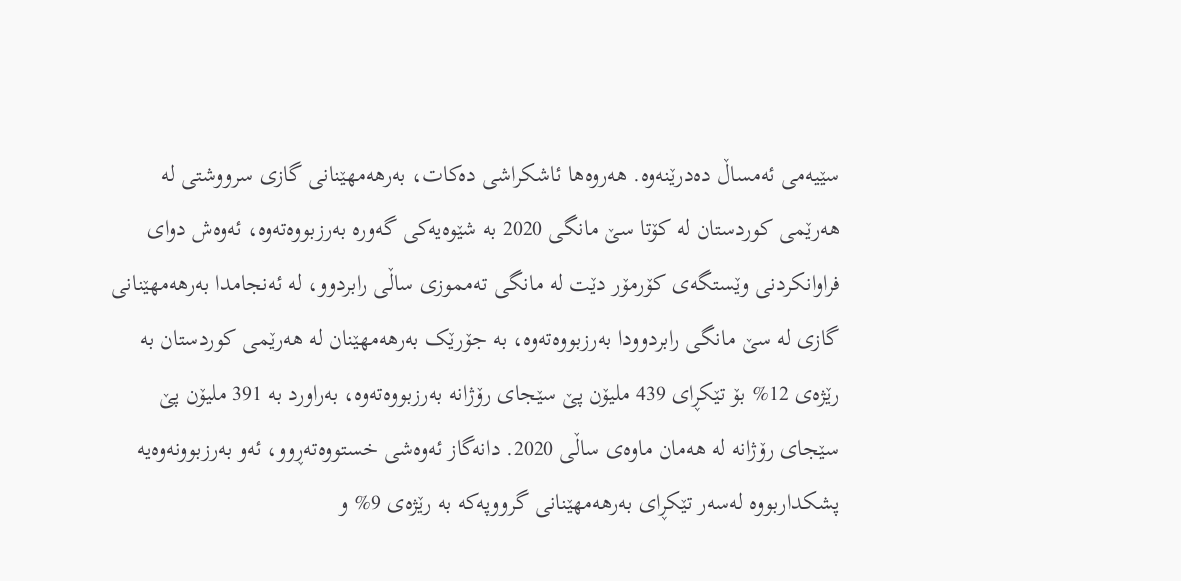سێیەمی ئەمساڵ دەدرێنەوە. هەروەها ئاشکراشی دەکات، بەرهەمهێنانی گازی سرووشتی لە هەرێمی کوردستان لە کۆتا سێ مانگی 2020 بە شێوەیەکی گەورە بەرزبووەتەوە، ئەوەش دوای فراوانکردنی وێستگەی کۆرمۆر دێت لە مانگی تەمموزی ساڵی رابردوو، لە ئەنجامدا بەرهەمهێنانی گازی لە سێ مانگی رابردوودا بەرزبووەتەوە، بە جۆرێک بەرهەمهێنان لە هەرێمی کوردستان بە رێژەی 12% بۆ تێکڕای 439 ملیۆن پێ سێجای رۆژانە بەرزبووەتەوە، بەراورد بە 391 ملیۆن پێ سێجای رۆژانە لە هەمان ماوەی ساڵی 2020. دانەگاز ئەوەشی خستووەتەڕوو، ئەو بەرزبوونەوەیە پشکداربووە لەسەر تێکڕای بەرهەمهێنانی گرووپەکە بە رێژەی 9% و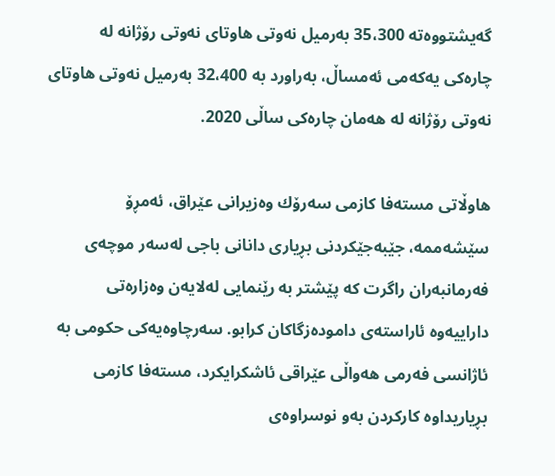گەیشتووەتە 35،300 بەرمیل نەوتی هاوتای نەوتی رۆژانە لە چارەکی یەکەمی ئەمساڵ، بەراورد بە 32،400 بەرمیل نەوتی هاوتای نەوتی رۆژانە لە هەمان چارەکی ساڵی 2020.

هاوڵاتی مسته‌فا كازمی سه‌رۆك وه‌زیرانی عێراق، ئه‌مڕۆ سێشه‌ممه‌، جێبه‌جێكردنی بڕیاری دانانی باجی له‌سه‌ر موچه‌ی فه‌رمانبه‌ران راگرت كه‌ پێشتر به‌ رێنمایی له‌لایه‌ن وه‌زاره‌تی داراییه‌وه‌ ئاراسته‌ی داموده‌زگاكان كرابو. سه‌رچاوه‌یه‌كی حكومی به‌ ئاژانسی فه‌رمی هه‌واڵی عێراقی ئاشكرایكرد، مسته‌فا كازمی بڕیاریداوه‌ كاركردن به‌و نوسراوه‌ی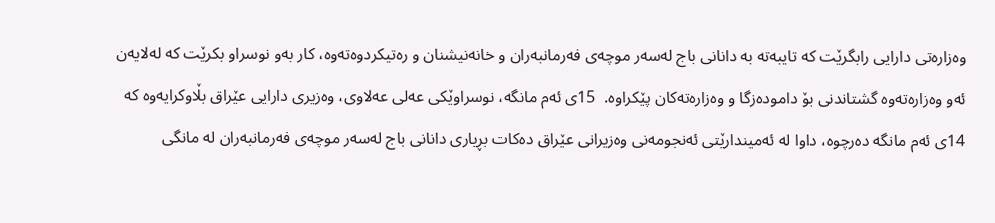وه‌زاره‌تی دارایی رابگرێت كه‌ تایبه‌ته‌ به‌ دانانی باج له‌سه‌ر موچه‌ی فه‌رمانبه‌ران و خانه‌نیشنان و ره‌تیكردوه‌ته‌وه‌، كار به‌و نوسراو بكرێت كه‌ له‌لایه‌ن ئه‌و وه‌زاره‌ته‌وه‌ گشتاندنی بۆ داموده‌زگا و وه‌زاره‌ته‌كان پێكراوه‌.  15ی ئه‌م مانگه‌، نوسراوێكی عه‌لی عه‌لاوی، وه‌زیری دارایی عێراق بڵاوكرایه‌وه‌ كه‌ 14ی ئه‌م مانگه‌ ده‌رچوه‌، داوا له‌ ئه‌میندارێتی ئه‌نجومه‌نی وه‌زیرانی عێراق ده‌كات بڕیاری دانانی باج له‌سه‌ر موچه‌ی فه‌رمانبه‌ران له‌ مانگی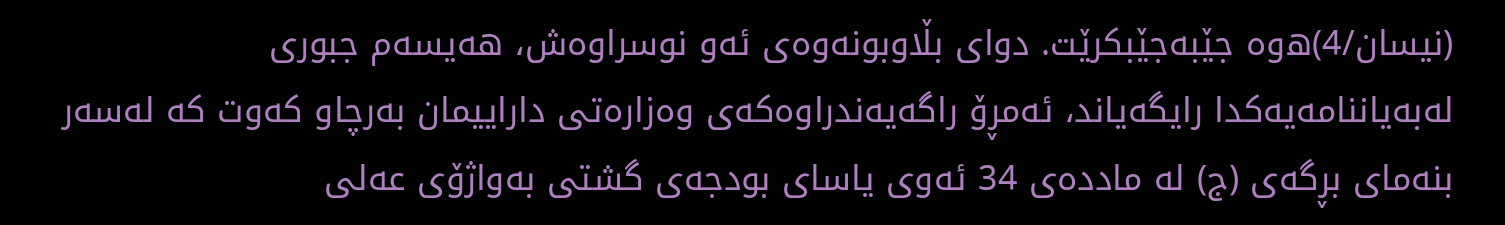(نیسان/4)ه‌وه‌ جێبه‌جێبكرێت. دوای بڵاوبونه‌وه‌ی ئه‌و نوسراوه‌ش، هه‌یسه‌م جبوری له‌به‌یاننامه‌یه‌كدا رایگه‌یاند، ئه‌مڕۆ راگه‌یه‌ندراوه‌كه‌ی وه‌زاره‌تی داراییمان به‌رچاو كه‌وت كه‌ له‌سه‌ر بنه‌مای بڕگه‌ی (ج) له‌ مادده‌ی 34 ئه‌وی یاسای بودجه‌ی گشتی به‌واژۆی عه‌لی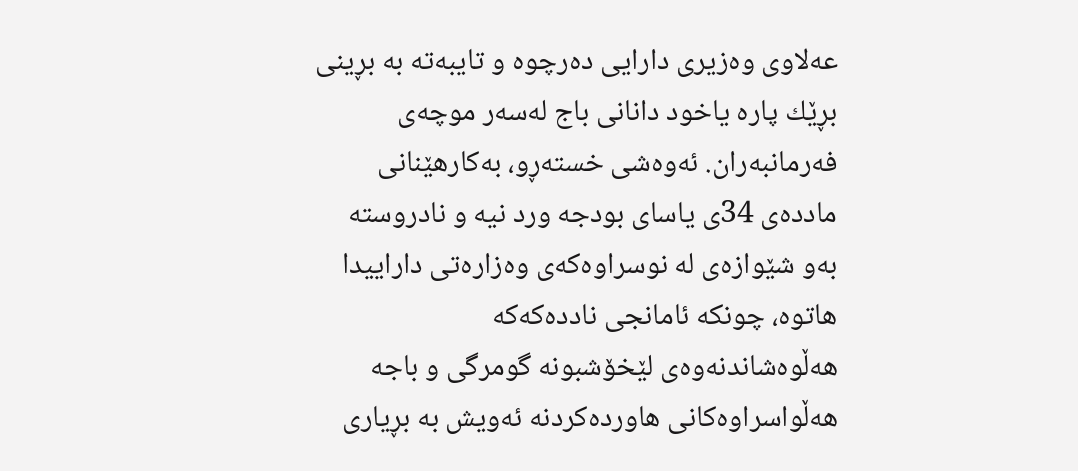عه‌لاوی وه‌زیری دارایی ده‌رچوه‌ و تایبه‌ته‌ به‌ بڕینی بڕێك پاره‌ یاخود دانانی باج له‌سه‌ر موچه‌ی فه‌رمانبه‌ران. ئه‌وه‌شی خسته‌ڕو، به‌كارهێنانی مادده‌ی 34ی یاسای بودجه‌ ورد نیه‌ و نادروسته‌ به‌و شێوازه‌ی له‌ نوسراوه‌كه‌ی وه‌زاره‌تی داراییدا هاتوه‌، چونكه‌ ئامانجی نادده‌كه‌كه‌ هه‌ڵوه‌شاندنه‌وه‌ی لێخۆشبونه‌ گومرگی و باجه‌ هه‌ڵواسراوه‌كانی هاورده‌كردنه‌ ئه‌ویش به‌ بڕیاری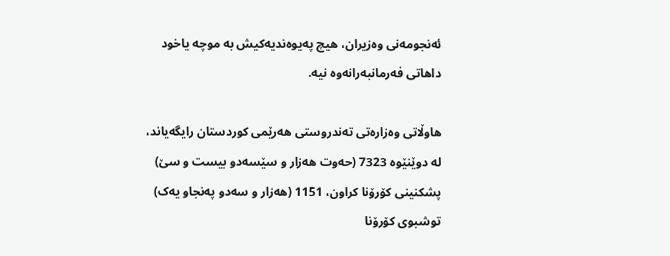ئه‌نجومه‌نی وه‌زیران، هیچ په‌یوه‌ندیه‌كیش به‌ موچه‌ یاخود داهاتی فه‌رمانبه‌رانه‌وه‌ نیه‌.

هاوڵاتی وەزارەتی تەندروستی هەرێمی کوردستان رایگەیاند، لە دوێنێوە 7323 (حەوت هەزار و سێسەدو بیست و سێ) پشکنینی کۆرۆنا کراون، 1151 (هەزار و سەدو پەنجاو یەک) توشبوی کۆرۆنا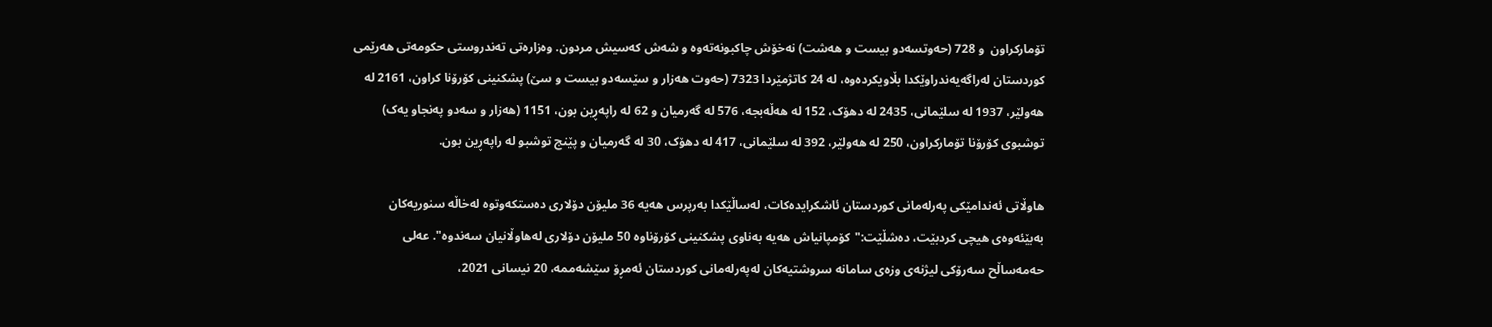تۆمارکراون  و 728 (حەوتسەدو بیست و هەشت) نەخۆش چاکبونەتەوە و شەش کەسیش مردون. وەزارەتی تەندروستی حکومەتی هەرێمی کوردستان لەراگەیەندراوێکدا بڵاویکردەوە، لە 24 کاتژمێردا 7323 (حەوت هەزار و سێسەدو بیست و سێ) پشکنینی کۆرۆنا کراون، 2161 لە هەولێر، 1937 لە سلێمانی، 2435 لە دهۆک، 152 لە هەڵەبجە، 576 لە گەرمیان و 62 لە راپەڕین بون، 1151 (هەزار و سەدو پەنجاو یەک) توشبوی کۆرۆنا تۆمارکراون، 250 لە هەولێر، 392 لە سلێمانی، 417 لە دهۆک، 30 لە گەرمیان و پێنج توشبو لە راپەڕین بون.

هاوڵاتی ئه‌ندامێكى په‌رله‌مانى كوردستان ئاشكرایده‌كات، له‌ساڵێكدا به‌رپرس هه‌یه‌ 36 ملیۆن دۆلارى ده‌ستكه‌وتوه‌ له‌خاڵه‌ سنوریه‌كان به‌بێئه‌وه‌ى هیچى كردبێت، ده‌شڵێت:"كۆمپانیاش هه‌یه‌ به‌ناوى پشكنینى كۆرۆناوه‌ 50 ملیۆن دۆلارى له‌هاوڵانیان سه‌ندوه‌". عه‌لى حه‌مه‌ساڵح سه‌رۆكى لیژنه‌ى وزه‌ى سامانه‌ سروشتیه‌كان له‌په‌رله‌مانى كوردستان ئه‌مڕۆ سێشه‌ممه‌، 20 نیسانی 2021،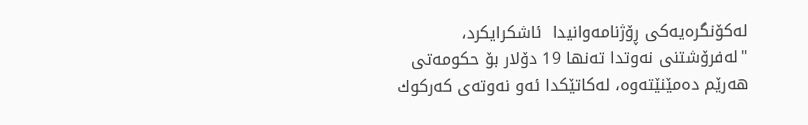له‌كۆنگره‌یه‌كى ڕۆژنامه‌وانیدا  ئاشكرایكرد، "له‌فرۆشتنى نه‌وتدا ته‌نها 19 دۆلار بۆ حکومەتى هەرێم ده‌مێنێته‌وه‌، له‌كاتێكدا ئه‌و نه‌وته‌ى كه‌ركوك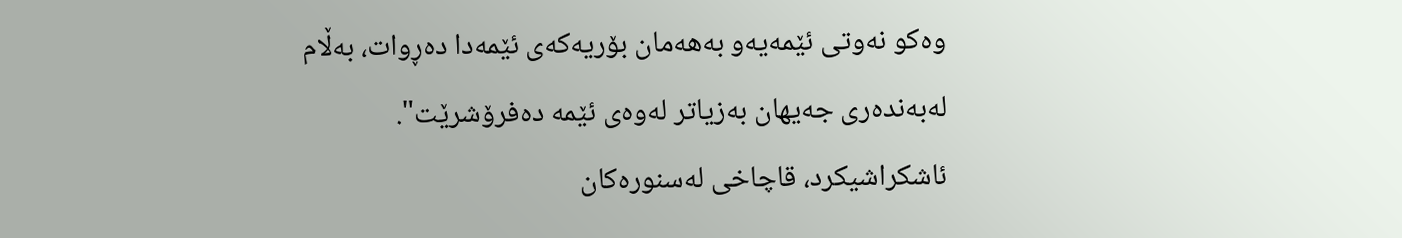وه‌كو نه‌وتى ئێمه‌یه‌و به‌هه‌مان بۆریه‌كه‌ى ئێمه‌دا ده‌ڕوات، به‌ڵام له‌به‌نده‌رى جه‌یهان به‌زیاتر له‌وه‌ى ئێمه‌ ده‌فرۆشرێت". ئاشكراشیكرد، قاچاخى له‌سنوره‌كان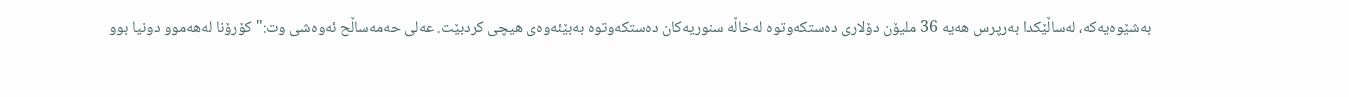به‌شێوه‌یه‌كه‌، له‌ساڵێكدا به‌رپرس هه‌یه‌ 36 ملیۆن دۆلارى ده‌ستكه‌وتوه‌ له‌خاڵه‌ سنوریه‌كان ده‌ستكه‌وتوه‌ به‌بێئه‌وه‌ى هیچى كردبێت. عه‌لى حه‌مه‌ساڵح ئه‌وه‌شى وت:"كۆرۆنا له‌هه‌موو دونیا بوو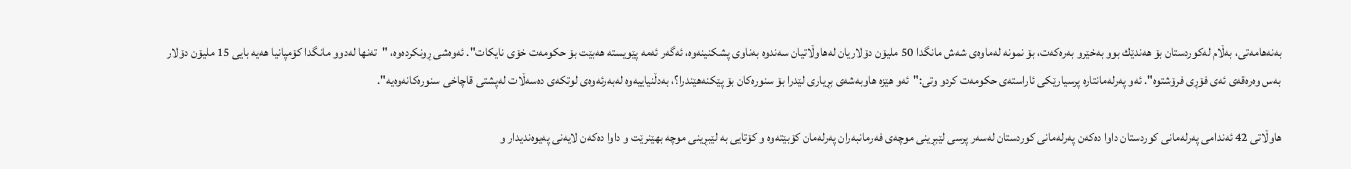به‌نه‌هامه‌تى، به‌ڵام له‌كوردستان بۆ هه‌ندێك بوو به‌خێرو به‌ره‌كه‌ت، بۆ نمونه‌ له‌ماوه‌ى شه‌ش مانگدا 50 ملیۆن دۆلاریان له‌هاوڵاتیان سه‌ندوه‌ به‌ناوى پشكنینه‌وه‌، ئه‌گه‌ر ئه‌مه‌ پێویسته‌ هه‌بێت بۆ حكومه‌ت خۆى نایكات". ئه‌وه‌شى ڕونكرده‌وه‌، "ته‌نها له‌دوو مانگدا كۆمپانیا هه‌یه‌ بایی 15 ملیۆن دۆلار به‌س وه‌ره‌قه‌ى ئه‌ى فۆڕى فرۆشتوه‌". ئه‌و په‌رله‌مانتاره‌ پرسیارێكى ئاراسته‌ى حكومه‌ت كردو وتى:"ئه‌و هێزه‌ هاوبه‌شه‌ى بڕیارى لێدرا بۆ سنوره‌كان بۆ پێكنه‌هێندرا؟، به‌دڵنیاییه‌وه‌ له‌به‌رئه‌وه‌ى لوتكه‌ى ده‌سه‌ڵات له‌پشتى قاچاخى سنوره‌كانه‌وه‌یه‌".

هاوڵاتی 42 ئه‌ندامى په‌رله‌مانى كوردستان داوا ده‌كه‌ن په‌رله‌مانى كوردستان له‌سه‌ر پرسى لێبڕینى موچه‌ى فه‌رمانبه‌ران په‌رله‌مان كۆبێته‌وه‌ و كۆتایى به‌ لێبڕینى موچه‌ بهێنرێت و داوا ده‌كه‌ن لایەنی پەیوەندیدار و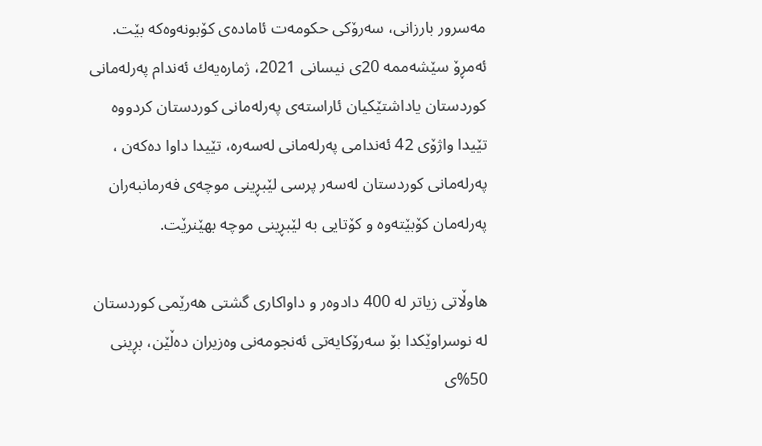مەسرور بارزانی، سەرۆكی حكومەت ئامادەی كۆبونەوەكە بێت. ئه‌مڕۆ سێشه‌ممه‌ 20ى نیسانى 2021، ژماره‌یه‌ك ئه‌ندام په‌رله‌مانى كوردستان یاداشتێكیان ئاراسته‌ى په‌رله‌مانى كوردستان كردووه‌ تێیدا واژۆى 42 ئه‌ندامى په‌رله‌مانى له‌سه‌ره‌، تێیدا داوا ده‌كه‌ن ، په‌رله‌مانى كوردستان له‌سه‌ر پرسى لێبڕینى موچه‌ى فه‌رمانبه‌ران په‌رله‌مان كۆبێته‌وه‌ و كۆتایى به‌ لێبڕینى موچه‌ بهێنرێت.

هاوڵاتی زیاتر لە 400 دادوەر و داواكاری گشتی ھەرێمی كوردستان لە نوسراوێكدا بۆ سەرۆكایەتی ئەنجومەنی وەزیران دەڵێن، بڕینی 50%ی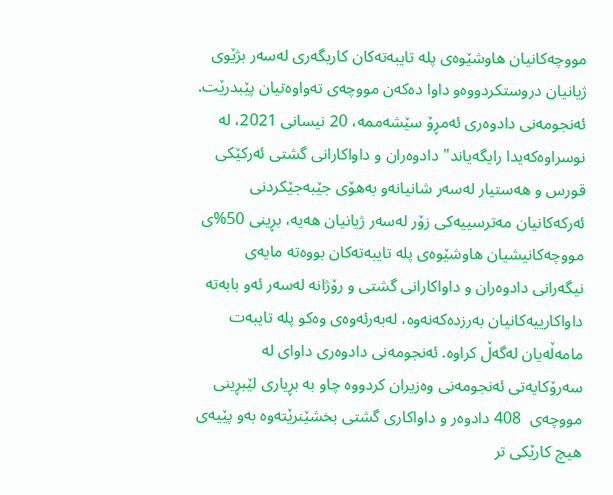مووچەكانیان ھاوشێوەی پلە تایبەتەكان كاریگەری لەسەر بژێوی ژیانیان دروستكردووەو داوا دەكەن مووچەی تەواوەتیان پێبدرێت. ئەنجومەنی دادوەری ئه‌مڕۆ سێشه‌ممه‌، 20 نیسانی 2021، لە نوسراوەكەیدا رایگەیاند" دادوەران و داواكارانی گشتی ئەركێكی قورس و ھەستیار لەسەر شانیانەو بەھۆی جێبەجێكردنی ئەركەكانیان مەترسییەكی زۆر لەسەر ژیانیان ھەیە، بڕینی 50%ی مووچەكانیشیان ھاوشێوەی پلە تایبەتەكان بووەتە مایەی نیگەرانی دادوەران و داواكارانی گشتی و رۆژانە لەسەر ئەو بابەتە داواكارییەكانیان بەرزدەكەنەوە، لەبەرئەوەی وەكو پلە تایبەت مامەڵەیان لەگەڵ كراوە. ئەنجومەنی دادوەری داوای لە سەرۆكایەتی ئەنجومەنی وەزیران كردووە چاو بە بڕیاری لێبڕینی مووچەی  408 دادوەر و داواكاری گشتی بخشێنرێتەوە بەو پێیەی ھیچ كارێكی تر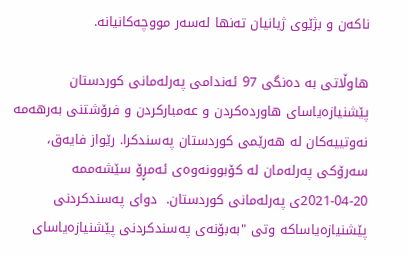ناكەن و بژێوی ژیانیان تەنھا لەسەر مووچەكانیانە.

هاوڵاتی بە دەنگی 97 ئەندامی پەرلەمانی کوردستان پێشنیازەیاسای هاوردەکردن و عەمبارکردن و فرۆشتنی بەرهەمە نەوتییەکان لە هەرێمی کوردستان پەسندکرا. رێواز فایەق، سەرۆکی پەرلەمان لە کۆبوونەوەی ئەمڕۆ سێشەممە 20-04-2021ی پەرلەمانی کوردستان.  دوای پەسندکردنی پێشنیازەیاساکە وتی "بەبۆنەی پەسندکردنی پێشنیازەیاسای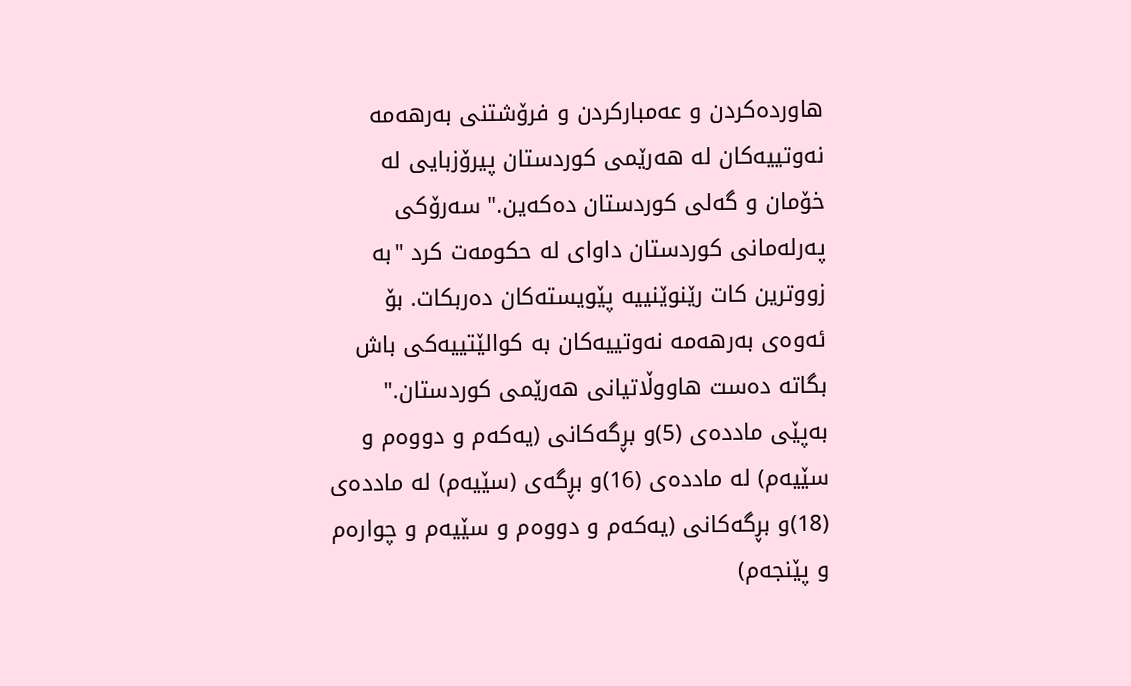هاوردەکردن و عەمبارکردن و فرۆشتنی بەرهەمە نەوتییەکان لە هەرێمی کوردستان پیرۆزبایی لە خۆمان و گەلی کوردستان دەکەین." سەرۆکی پەرلەمانی کوردستان داوای لە حکومەت کرد "بە زووترین کات رێنوێنییە پێویستەکان دەربکات. بۆ ئەوەی بەرهەمە نەوتییەکان بە کوالێتییەکی باش بگاتە دەست هاووڵاتیانی هەرێمی کوردستان." به‌پێی مادده‌ی (5)و بڕگه‌كانی (یه‌كه‌م و دووەم و سێیەم) له‌ مادده‌ی (16)و بڕگه‌ی (سێیه‌م) له‌ مادده‌ی (18)و بڕگه‌كانی (یه‌كه‌م و دووه‌م و سێیه‌م و چواره‌م و پێنجه‌م)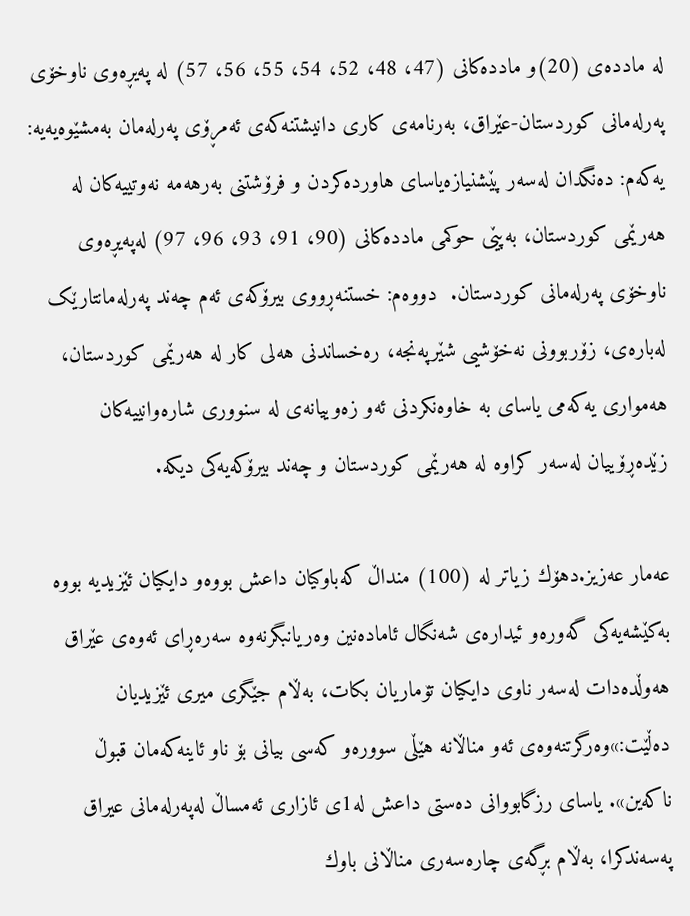له ‌مادده‌ی (20)و مادده‌كانی (47، 48، 52، 54، 55، 56، 57) له ‌په‌یڕه‌وی ناوخۆی په‌رله‌مانی كوردستان-عێراق، به‌رنامه‌ی كاری دانیشتنەکەی ئەمڕۆی پەرلەمان بەمشێوه‌یه‌یە: یەكەم: ده‌نگدان له‌سه‌ر پێشنیازه‌یاسای هاوردەكردن و فرۆشتنی بەرهەمە نەوتییەكان لە هەرێمی كوردستان، به‌پێی حوكمی مادده‌كانی (90، 91، 93، 96، 97) له‌په‌یڕه‌وی ناوخۆی په‌رله‌مانی كوردستان.  دووەم: خستنەڕووی بیرۆكەی ئەم چەند پەرلەمانتارێک لەبارەی، زۆربوونی نەخۆشیی شێرپەنجە، رەخساندنی هەلی كار لە هەرێمی كوردستان، هەمواری یەكەمی یاسای بە خاوەنكردنی ئەو زەوییانەی لە سنووری شارەوانییەكان زێدەڕۆییان لەسەر كراوە لە هەرێمی كوردستان و چەند بیرۆکەیەکی دیکە.

عەمار عەزیز.دهۆك زیاتر لە (100) منداڵ كەباوكیان داعش بووەو دایكیان ئێزیدیە بووە بەكێشەیەكی گەورەو ئیدارەی شەنگال ئامادەنین وەریانبگرنەوە سەرەڕای ئەوەی عێراق هەوڵدەدات لەسەر ناوی دایكیان تۆماریان بكات، بەڵام جێگری میری ئێزیدیان دەڵێت:»وەرگرتنەوەی ئەو مناڵانە هێڵی سوورەو كەسی بیانی بۆ ناو ئاینەكەمان قبوڵ ناكەین». یاسای رزگابووانی دەستی داعش لە1ی ئازاری ئەمساڵ لەپەرلەمانی عیراق پەسەندكرا، بەڵام بڕگەی چارەسەری مناڵانی باوك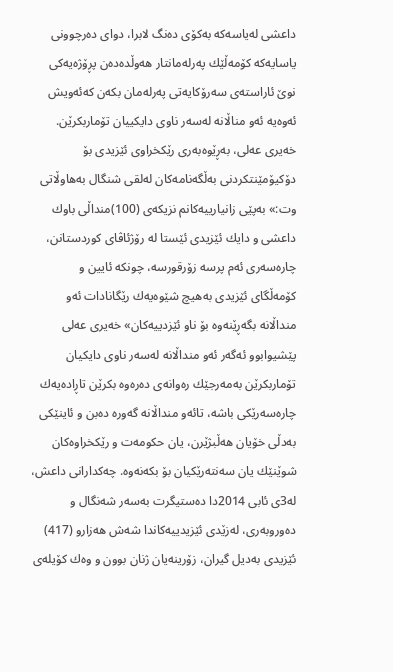داعشی لەیاسەكە بەكۆی دەنگ لابرا، دوای دەرچوونی یاسایەكە كۆمەڵێك پەرلەمانتار هەوڵدەدەن پڕۆژەیەكی نوێ ئاراستەی سەرۆكایەتی پەرلەمان بكەن كەئەویش ئەوەیە ئەو مناڵانە لەسەر ناوی دایكییان تۆماربكرێن. خەیری عەلی، بەڕێوەبەری رێكخراوی ئێزیدی بۆ دۆكیۆمێنتكردنی بەڵگەنامەكان لەلقی شنگال بەهاوڵاتی وت:» بەپێی زانیارییەكانم نزیكەی (100)منداڵی باوك داعشی و دایك ئێزیدی ئێستا لە رۆژئاڤای كوردستانن، چارەسەری ئەم پرسە زۆرقورسە، چونكە ئایین و كۆمەڵگای ئێزیدی بەهیچ شێوەیەك رێگانادات ئەو منداڵانە بگەڕێنەوە بۆ ناو ئێزدییەكان» خەیری عەلی پێشیوابوو ئەگەر ئەو منداڵانە لەسەر ناوی دایكیان تۆماربكرێن بەمەرجێك رەوانەی دەرەوە بكرێن تاڕادەیەك چارەسەرێكی باشە، تائەو منداڵانە گەورە دەبن و ئاینێكی بەدڵی خۆیان هەڵبژێرن، یان حكومەت و رێكخراوەكان شوێنێك یان سەنتەرێكیان بۆ بكەنەوە. چەكدارانی داعش، لە3ی ئابی 2014دا دەستیگرت بەسەر شەنگال و دەوروبەری، لەزێدی ئێزیدییەكاندا شەش هەزارو (417) ئێزیدی بەدیل گیران، زۆرینەیان ژنان بوون و وەك كۆیلەی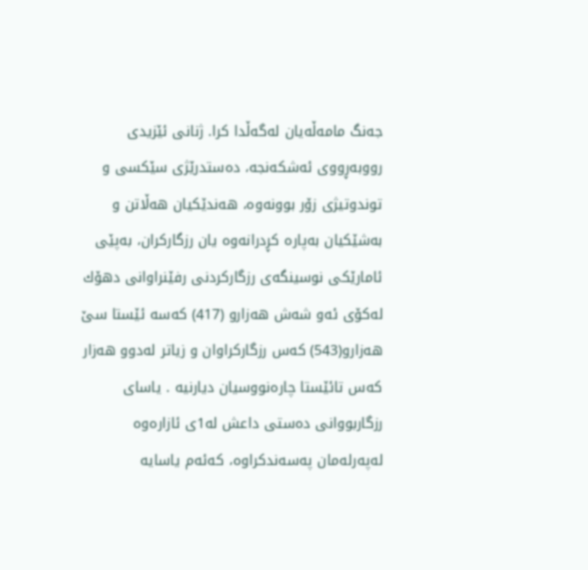جەنگ مامەڵەیان لەگەڵدا كرا. ژنانی ئێزیدی رووبەڕووی ئەشكەنجە، دەستدرێژی سێكسی و توندوتیژی زۆر بوونەوە، هەندێكیان هەڵاتن و بەشێكیان بەپارە كڕدرانەوە یان رزگاركران، بەپێی ئامارێكی نوسینگەی رزگاركردنی رفێنراوانی دهۆك لەكۆی ئەو شەش هەزارو (417) كەسە ئێستا سێ هەزارو(543) كەس رزگاركراوان و زیاتر لەدوو هەزار كەس تائێستا چارەنووسیان دیارنیە . یاسای رزگاربووانی دەستی داعش لە1ی ئازارەوە لەپەرلەمان پەسەندكراوە، كەئەم یاسایە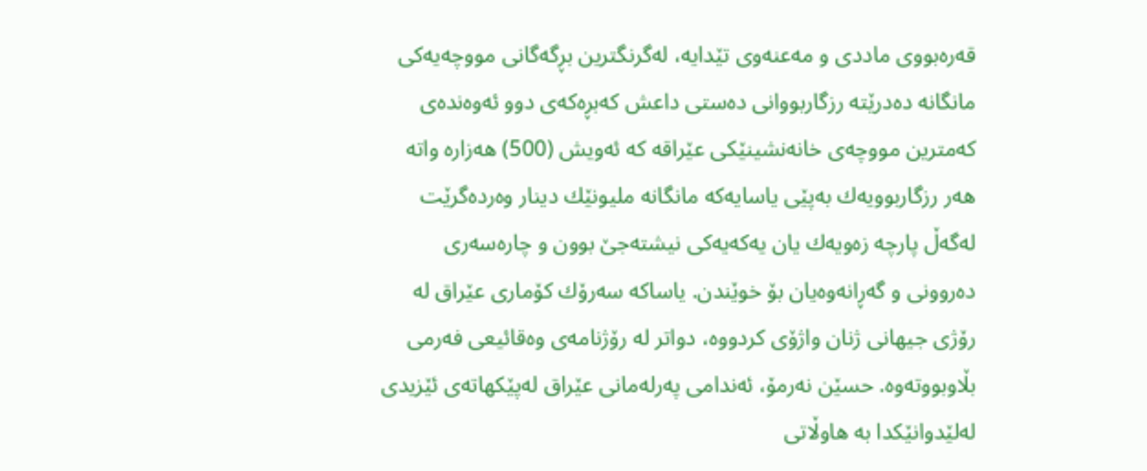قەرەبووی ماددی و مەعنەوی تێدایە، لەگرنگترین بڕگەگانی مووچەیەكی مانگانە دەدرێتە رزگاربووانی دەستی داعش كەبڕەكەی دوو ئەوەندەی كەمترین مووچەی خانەنشینێكی عێراقە كە ئەویش (500) هەزارە واتە هەر رزگاربوویەك بەپێی یاسایەكە مانگانە ملیونێك دینار وەردەگرێت لەگەڵ پارچە زەویەك یان یەكەیەكی نیشتەجێ بوون و چارەسەری دەروونی و گەڕانەوەیان بۆ خوێندن. یاساكە سەرۆك كۆماری عێراق لە رۆژی جیهانی ژنان واژۆی كردووە، دواتر لە رۆژنامەی وەقائیعی فەرمی بڵاوبووتەوە. حسێن نەرمۆ، ئەندامی پەرلەمانی عێراق لەپێكهاتەی ئێزیدی لەلێدوانێكدا بە هاوڵاتی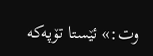وت:» ئێستا تۆپەكە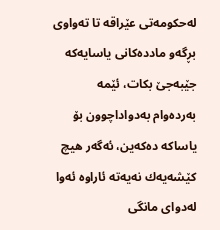لەحكومەتی عێراقە تا تەواوی بڕگەو ماددەكانی یاسایەكە جێبەجێ بكات، ئێمە بەردەوام بەدواداچوون بۆ یاساكە دەكەین، ئەگەر هیچ كێشەیەك نەیەتە ئاراوە ئەوا لەدوای مانگی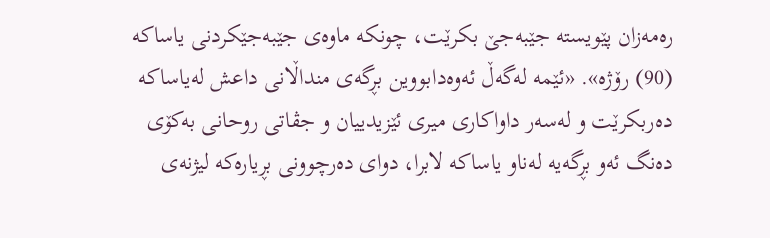رەمەزان پێویستە جێبەجێ بكرێت، چونكە ماوەی جێبەجێكردنی یاساكە (90) رۆژە». «ئێمە لەگەڵ ئەوەدابووین بڕگەی منداڵانی داعش لەیاساكە دەربكرێت و لەسەر داواكاری میری ئێزیدییان و جڤاتی روحانی بەكۆی دەنگ ئەو بڕگەیە لەناو یاساكە لابرا، دوای دەرچوونی بڕیارەكە لیژنەی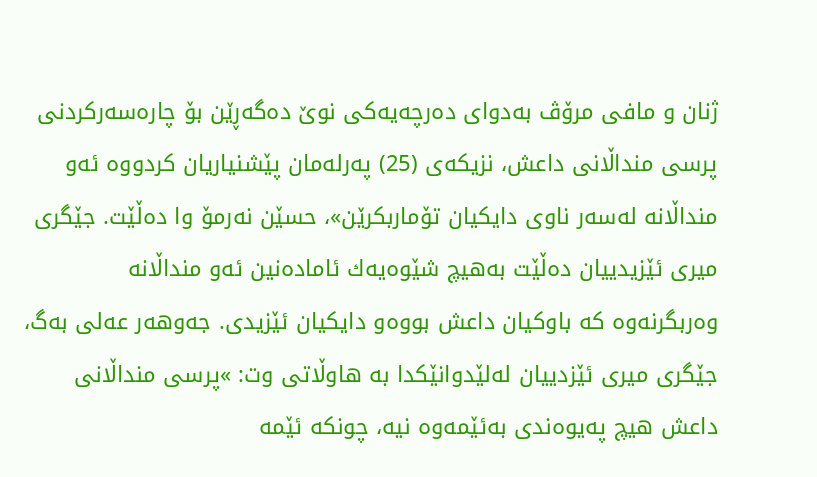ژنان و مافی مرۆڤ بەدوای دەرچەیەكی نوێ دەگەڕێن بۆ چارەسەركردنی پرسی منداڵانی داعش، نزیكەی (25) پەرلەمان پێشنیاریان كردووە ئەو منداڵانە لەسەر ناوی دایكیان تۆماربكرێن»، حسێن نەرمۆ وا دەڵێت. جێگری میری ئێزیدییان دەڵێت بەهیچ شێوەیەك ئامادەنین ئەو منداڵانە وەربگرنەوە كە باوكیان داعش بووەو دایكیان ئێزیدی. جەوهەر عەلی بەگ، جێگری میری ئێزدییان لەلێدوانێكدا بە هاوڵاتی وت: »پرسی منداڵانی داعش هیچ پەیوەندی بەئێمەوە نیە، چونكە ئێمە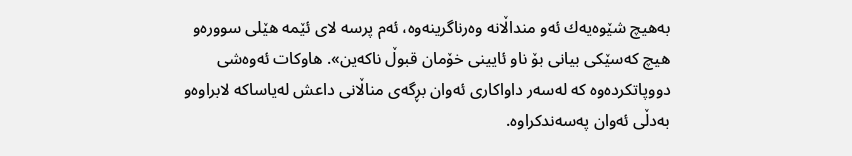بەهیچ شێوەیەك ئەو منداڵانە وەرناگرینەوە، ئەم پرسە لای ئێمە هێلی سوورەو هیچ كەسێكی بیانی بۆ ناو ئایینی خۆمان قبوڵ ناكەین». هاوكات ئەوەشی دووپاتكردەوە كە لەسەر داواكاری ئەوان بڕگەی مناڵانی داعش لەیاساكە لابراوەو بەدڵی ئەوان پەسەندكراوە.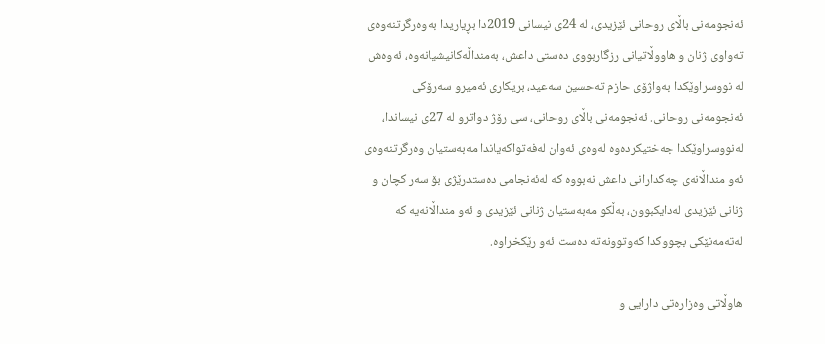ئەنجومەنی باڵای روحانی ئێزیدی، لە 24ی نیسانی 2019دا بڕیاریدا بەوەرگرتنەوەی تەواوی ژنان و هاووڵاتیانی رزگاربووی دەستی داعش، بەمنداڵەكانیشیانەوە، ئەوەش لە نووسراوێكدا بەواژۆی حازم تەحسین سەعید، بریكاری ئەمیرو سەرۆكی ئەنجومەنی روحانی. ئەنجومەنی باڵای روحانی، سی رۆژ دواترو لە 27ی نیساندا، لەنووسراوێكدا جەختیكردەوە لەوەی ئەوان لەفەتواكەیاندا مەبەستیان وەرگرتنەوەی ئەو منداڵانەی چەكدارانی داعش نەبووە كە لەئەنجامی دەستدرێژی بۆ سەر كچان و ژنانی ئێزیدی لەدایكبوون، بەڵكو مەبەستیان ژنانی ئێزیدی و ئەو منداڵانەیە كە لەتەمەنێكی بچووكدا كەوتوونەتە دەست ئەو رێكخراوە.

هاوڵاتی وەزارەتی دارایی و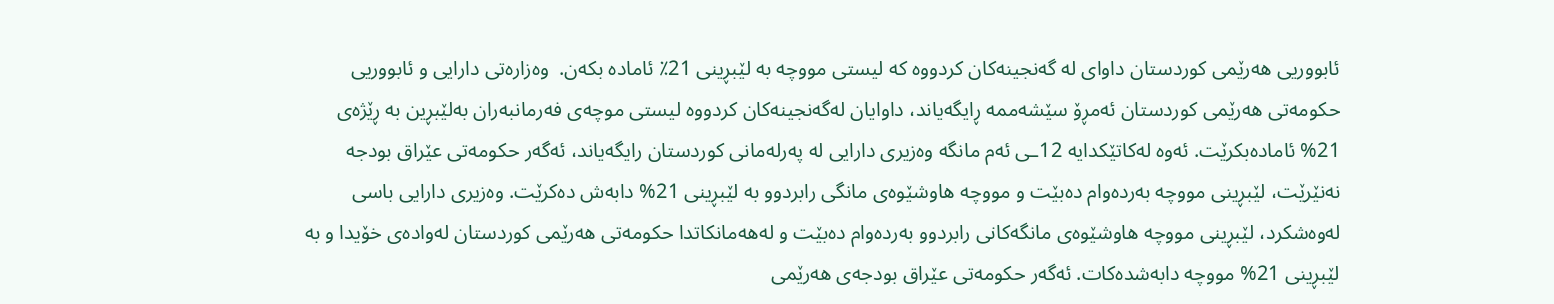ئابووریی هەرێمی کوردستان داوای لە گەنجینەکان کردووە کە لیستی مووچە بە لێبڕینی 21٪ ئامادە بکەن.  وه‌زاره‌تی دارایی و ئابووریی حكومه‌تی هه‌رێمی كوردستان ئه‌مڕۆ سێشه‌ممه‌ ڕایگه‌یاند، داوایان له‌گه‌نجینه‌كان كردووه‌ لیستی موچه‌ی فه‌رمانبه‌ران به‌لێبڕین به‌ ڕێژه‌ی 21% ئاماده‌بكرێت. ئەوە لەکاتێکدایە 12ـی ئەم مانگە وەزیری دارایی لە پەرلەمانی کوردستان رایگەیاند، ئەگەر حکومەتی عێراق بودجە نەنێرێت، لێبڕینی مووچە بەردەوام دەبێت و مووچە هاوشێوەی مانگی رابردوو بە لێبڕینی 21% دابەش دەکرێت. وەزیری دارایی باسی لەوەشکرد، لێبڕینی مووچە هاوشێوەی مانگەکانی رابردوو بەردەوام دەبێت و لەهەمانکاتدا حکومەتی هەرێمی کوردستان لەوادەی خۆیدا و بە لێبڕینی 21% مووچە دابەشدەکات. ئەگەر حکومەتی عێراق بودجەی هەرێمی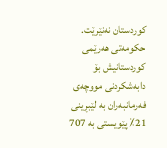کوردستان نەنێرێت. حکومەتی هەرێمی کوردستانیش بۆ دابەشکردنی مووچەی فەرمانبەران بە لێبڕینی 21٪ پێویستی بە 707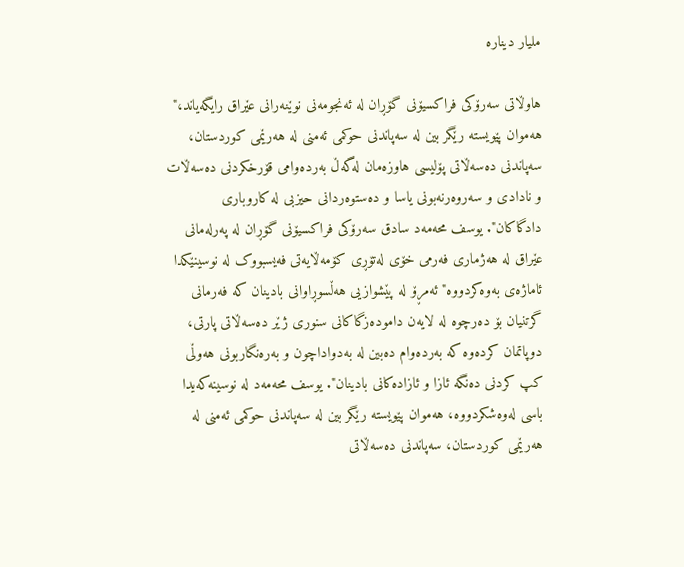ملیار دینارە

هاوڵاتی سه‌رۆكی فراكسیۆنی گۆڕان له‌ ئه‌نجومه‌نی نوێنه‌رانی عێراق رایگەیاند،" هە‌موان پێویسته‌ رێگر بین له‌ سه‌پاندنی حوكمی ئه‌منی له‌ هه‌رێمی كوردستان، سه‌پاندنی ده‌سه‌ڵاتی پۆلیسی هاوزه‌مان له‌گه‌ڵ به‌رده‌وامی قۆرخكردنی ده‌سه‌ڵات و نادادی و سه‌روه‌رنه‌بونی یاسا و ده‌ستوه‌ردانی حیزبی له‌ كاروباری دادگاكان". یوسف محەمەد سادق سەرۆکی فراکسیۆنی گۆڕان لە پەرلەمانی عێراق لە هەژماری فەرمی خۆی لەتۆڕی کۆمەڵایەتی فەیسبووک لە نوسینێکدا ئاماژەی بەوەکردووە" ئەمڕۆ لە پێشوازیی هەڵسوڕاوانی بادینان کە فەرمانی گرتنیان بۆ دەرچوە لە لایەن دامودەزگاکانی سنوری ژێر دەسەڵاتی پارتی، دوپاتمان کردەوە کە بەردەوام دەبین لە بەدواداچون و بەرەنگاربونی هەوڵی کپ کردنی دەنگە ئازا و ئازادەکانی بادینان". یوسف محەمەد لە نوسینەکەیدا باسی لەوەشکردووە، هەموان پێویستە رێگر بین لە سەپاندنی حوکمی ئەمنی لە هەرێمی کوردستان، سەپاندنی دەسەڵاتی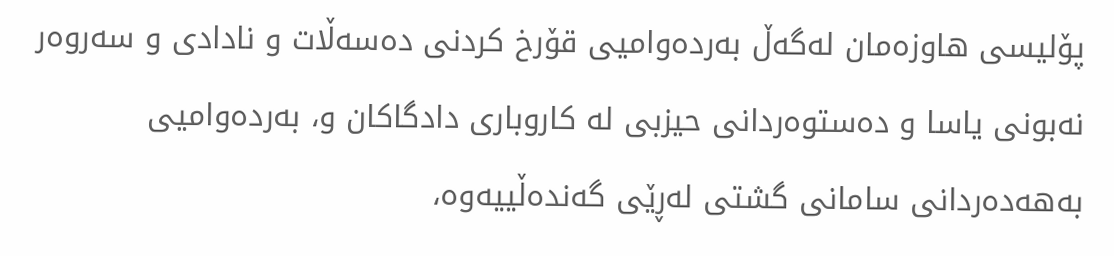پۆلیسی هاوزەمان لەگەڵ بەردەوامیی قۆرخ کردنی دەسەڵات و نادادی و سەروەر نەبونی یاسا و دەستوەردانی حیزبی لە کاروباری دادگاکان و، بەردەوامیی بەهەدەردانی سامانی گشتی لەڕێی گەندەڵییەوە،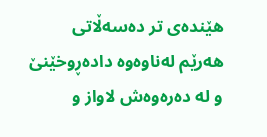هێندەی تر دەسەڵاتی هەرێم لەناوەوە دادەڕوخێنێ و لە دەرەوەش لاواز و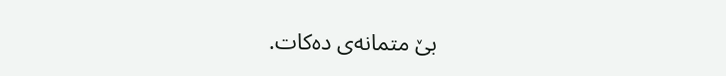بێ متمانەی دەکات.